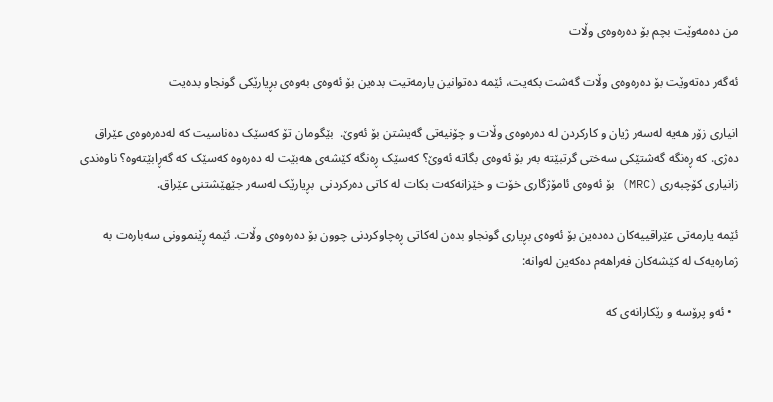من دەمەوێت بچم بۆ دەرەوەی وڵات

ئەگەر دەتەوێت بۆ دەرەوەی وڵات گەشت بکەیت، ئێمە دەتوانین یارمەتیت بدەین بۆ ئەوەی بەوەی بڕیارێکی گونجاو بدەیت

انیاری زۆر هەیە لەسەر ژیان و کارکردن لە دەرەوەی وڵات و چۆنیەتی گەیشتن بۆ ئەوێ.  بێگومان تۆ کەسێک دەناسیت کە لەدەرەوەی عێراق دەژی. کە ڕەنگە گەشتێکی سەختی گرتبێتە بەر بۆ ئەوەی بگاتە ئەوێ؟ کەسێک ڕەنگە کێشەی هەبێت لە دەرەوە کەسێک کە گەڕابێتەوە؟ ناوەندی زانیاری کۆچبەری (MRC) بۆ ئەوەی ئامۆژگاری خۆت و خێزانەکەت بکات لە کاتی دەرکردنی  بڕیارێک لەسەر جێهێشتنی عێراق.

ئێمە یارمەتی عێراقییەکان دەدەین بۆ ئەوەی بڕیاری گونجاو بدەن لەکاتی ڕەچاوکردنی چوون بۆ دەرەوەی وڵات. ئێمە ڕێنموونی سەبارەت بە ژمارەیەک لە کێشەکان فەراهەم دەکەین لەوانە:

  • ئەو پرۆسە و رێکارانەی کە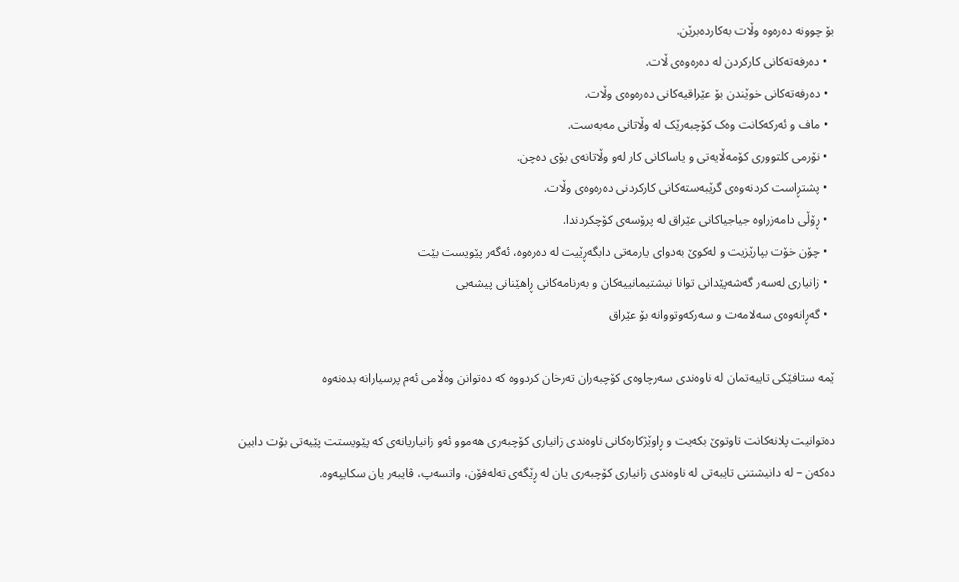بۆ چوونە دەرەوە وڵات بەکاردەبرێن.
  • دەرفەتەکانی کارکردن لە دەرەوەی ڵات.
  • دەرفەتەکانی خوێندن بۆ عێراقیەکانی دەرەوەی وڵات.
  • ماف و ئەرکەکانت وەک کۆچبەرێک لە وڵاتانی مەبەست.
  • نۆرمی کلتووری کۆمەڵایەتی و یاساکانی کار لەو وڵاتانەی بۆی دەچن.
  • پشتڕاست کردنەوەی گرێبەستەکانی کارکردنی دەرەوەی وڵات.
  • ڕۆڵی دامەزراوە جیاجیاکانی عێراق لە پرۆسەی کۆچکردندا.
  • چۆن خۆت بپارێزیت و لەکوێ بەدوای یارمەتی دابگەڕێیت لە دەرەوە، ئەگەر پێویست بێت
  • زانیاری لەسەر گەشەپێدانی توانا نیشتیمانییەکان و بەرنامەکانی ڕاهێنانی پیشەیی
  • گەڕانەوەی سەلامەت و سەرکەوتووانە بۆ عێراق

ێمە ستافێکی تایبەتمان لە ناوەندی سەرچاوەی کۆچبەران تەرخان کردووە کە دەتوانن وەڵامی ئەم پرسیارانە بدەنەوە

دەتوانیت پلانەکانت تاوتوێ بکەیت و ڕاوێژکارەکانی ناوەندی زانیاری کۆچبەری هەموو ئەو زانیاریانەی کە پێویستت پێیەتی بۆت دابین دەکەن – لە دانیشتنی تایبەتی لە ناوەندی زانیاری کۆچبەری یان لە ڕێگەی تەلەفۆن، واتسەپ، ڤایبەر یان سکایپەوە.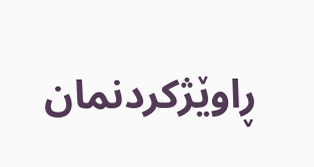ڕاوێژکردنمان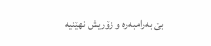بێ بەرامبەرە و زۆریش نهێنیە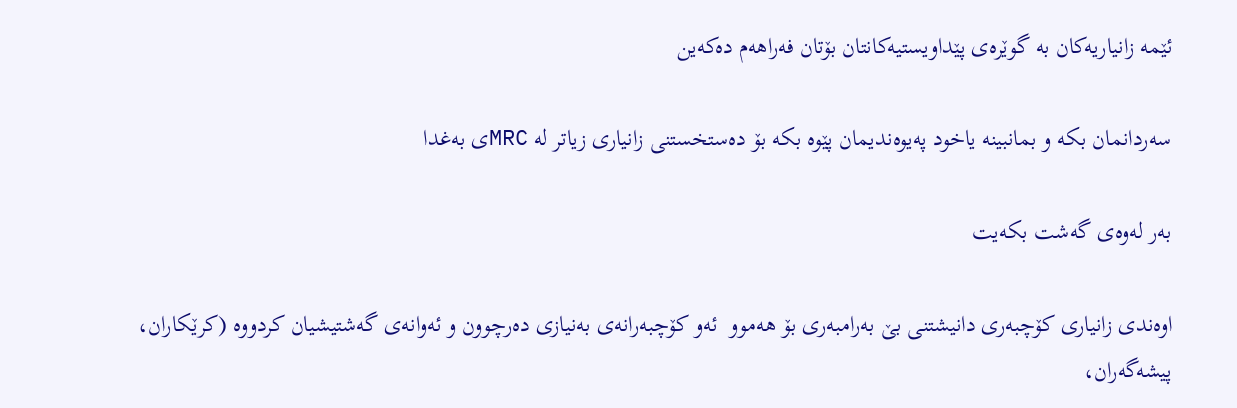ئێمە زانیاریەکان بە گوێرەی پێداویستیەکانتان بۆتان فەراهەم دەکەین

سەردانمان بکە و بمانبینە یاخود پەیوەندیمان پێوە بکە بۆ دەستخستنی زانیاری زیاتر لە MRCی بەغدا

بەر لەوەی گەشت بکەیت

اوەندی زانیاری کۆچبەری دانیشتنی بێ بەرامبەری بۆ هەموو  ئەو کۆچبەرانەی بەنیازی دەرچوون و ئەوانەی گەشتیشیان کردووە (کرێکاران، پیشەگەران،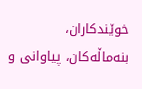خوێندکاران، بنەماڵەکان، پیاوانی و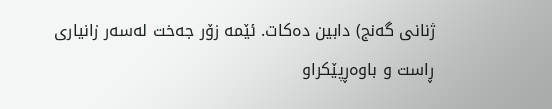ژنانی گەنج) دابین دەکات. ئێمە زۆر جەخت لەسەر زانیاری ڕاست و باوەڕپێکراو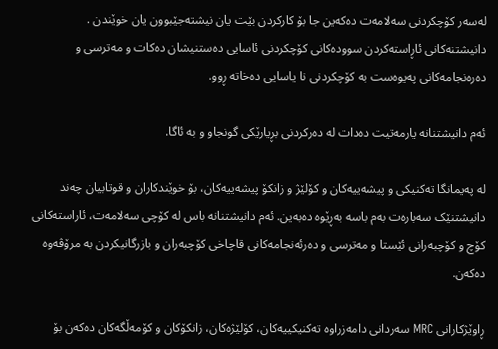لەسەر کۆچکردنی سەلامەت دەکەین جا بۆ کارکردن بێت یان نیشتەجێبوون یان خوێندن . دانیشتنەکانی ئاڕاستەکردن سوودەکانی کۆچکردنی ئاسایی دەستنیشان دەکات و مەترسی و دەرەنجامەکانی پەیوەست بە کۆچکردنی نا یاسایی دەخاتە ڕوو.

ئەم دانیشتنانە یارمەتیت دەدات لە دەرکردنی بڕیارێکی گونجاو و بە ئاگا.

لە پەیمانگا تەکنیکی و پیشەییەکان و کۆلێژ و زانکۆ پیشەییەکان، بۆ خوێندکاران و قوتابیان چەند دانیشتنێک سەبارەت بەم باسە بەڕێوە دەبەین. ئەم دانیشتنانە باس لە کۆچی سەلامەت، ئاراستەکانی کۆچ و کۆچبەرانی ئێستا و مەترسی و دەرئەنجامەکانی قاچاخی کۆچبەران و بازرگانیکردن بە مرۆڤەوە دەکەن.

ڕاوێژکارانی MRC سەردانی دامەزراوە تەکنیکییەکان، کۆلێژەکان، زانکۆکان و کۆمەڵگەکان دەکەن بۆ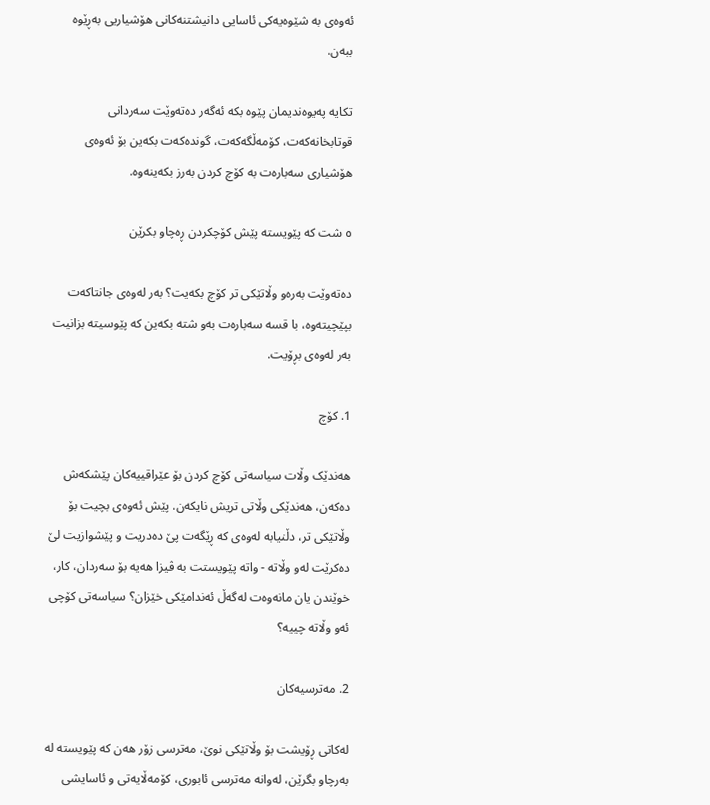ئەوەی بە شێوەیەکی ئاسایی دانیشتنەکانی هۆشیاریی بەڕێوە ببەن.

تکایە پەیوەندیمان پێوە بکە ئەگەر دەتەوێت سەردانی قوتابخانەکەت، کۆمەڵگەکەت، گوندەکەت بکەین بۆ ئەوەی هۆشیاری سەبارەت بە کۆچ کردن بەرز بکەینەوە.

٥ شت کە پێویستە پێش کۆچکردن ڕەچاو بکرێن

دەتەوێت بەرەو وڵاتێکی تر کۆچ بکەیت؟ بەر لەوەی جانتاکەت بپێچیتەوە، با قسە سەبارەت بەو شتە بکەین کە پێوسیتە بزانیت بەر لەوەی بڕۆیت.

1. کۆچ

هەندێک وڵات سیاسەتی کۆچ کردن بۆ عێراقییەکان پێشکەش دەکەن، هەندێکی وڵاتی تریش نایکەن. پێش ئەوەی بچیت بۆ وڵاتێکی تر، دڵنیابە لەوەی کە ڕێگەت پێ دەدریت و پێشوازیت لێ دەکرێت لەو وڵاتە - واتە پێویستت بە ڤیزا هەیە بۆ سەردان، کار، خوێندن یان مانەوەت لەگەڵ ئەندامێکی خێزان؟ سیاسەتی کۆچی ئەو وڵاتە چییە؟

2. مەترسیەکان

لەکاتی ڕۆیشت بۆ وڵاتێکی نوێ، مەترسی زۆر هەن کە پێویستە لە بەرچاو بگرێن، لەوانە مەترسی ئابوری، کۆمەڵایەتی و ئاسایشی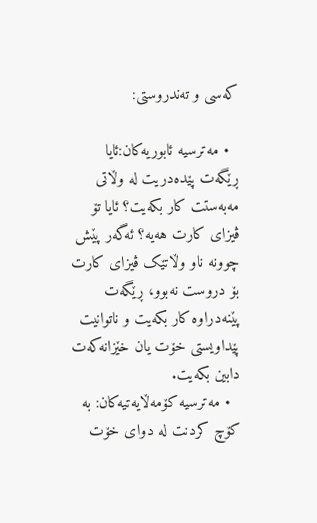کەسی و تەندروستی:

  • مەترسیە ئابوریەکان:ئایا ڕێگەت پێدەدریت لە وڵاتی مەبەستت کار بکەیت؟ ئایا تۆ ڤیزای کارت هەیە؟ ئەگەر پێش چوونە ناو وڵاتێک ڤیزای کارت بۆ دروست نەبوو، ڕێگەت پێنەدراوە کار بکەیت و ناتوانیت پێداویستی خۆت یان خێزانەکەت دابین بکەیت.
  • مەترسیە کۆمەڵایەتیەکان: بە کۆچ کردنت لە دوای خۆت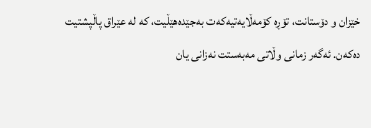خێزان و دۆستانت، تۆڕە کۆمەڵایەتیەکەت بەجێدەهێڵیت، کە لە عێراق پاڵپشتیت دەکەن. ئەگەر زمانی وڵاتی مەبەستت نەزانی یان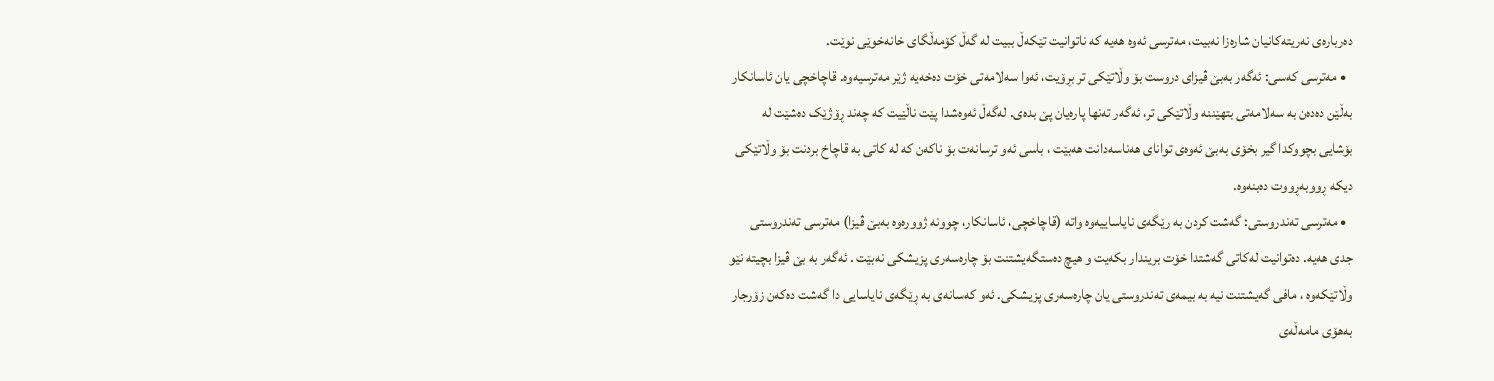دەربارەی نەریتەکانیان شارەزا نەبیت، مەترسی ئەوە هەیە کە ناتوانیت تێکەڵ ببیت لە گەڵ کۆمەڵگای خانەخوێی نوێت.
  • مەترسی کەسی: ئەگەر بەبێ ڤیزای دروست بۆ وڵاتێکی تر بڕۆیت، ئەوا سەلامەتی خۆت دەخەیە ژێر مەترسیەوە. قاچاخچی یان ئاسانکار بەڵێن دەدەن بە سەلامەتی بتهێننە وڵاتێکی تر، ئەگەر تەنها پارەیان پێ بدەی. لەگەڵ ئەوەشدا پێت ناڵێیت کە چەند ڕۆژێک دەشێت لە بۆشایی بچووکدا گیر بخۆی بەبێ ئەوەی توانای هەناسەدانت هەبێت ، باسی ئەو ترسانەت بۆ ناکەن کە لە کاتی بە قاچاخ بردنت بۆ وڵاتێکی دیکە ڕووبەڕووت دەبنەوە.
  • مەترسی تەندروستی: گەشت کردن بە رێگەی نایاساییەوە واتە (قاچاخچی، ئاسانکار، چوونە ژوورەوە بەبێ ڤیزا) مەترسی تەندروستی جدی هەیە. دەتوانیت لەکاتی گەشتدا خۆت بریندار بکەیت و هیچ دەستگەیشتنت بۆ چارەسەری پزیشکی نەبێت . ئەگەر بە بێ ڤیزا بچیتە نێو وڵاتێکەوە ، مافی گەیشتنت نیە بە بیمەی تەندروستی یان چارەسەری پزیشکی. ئەو کەسانەی بە ڕێگەی نایاسایی دا گەشت دەکەن زۆرجار بەهۆی مامەڵەی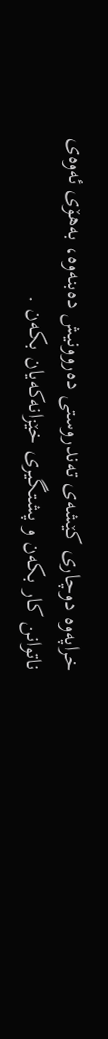خراپەوە دوچاری کێشەی تەندروستی دەروونیش دەبنەوە، بەهۆی ئەوەی ناتوانن کار بکەن و پشتگیری خێزانەکەیان بکەن .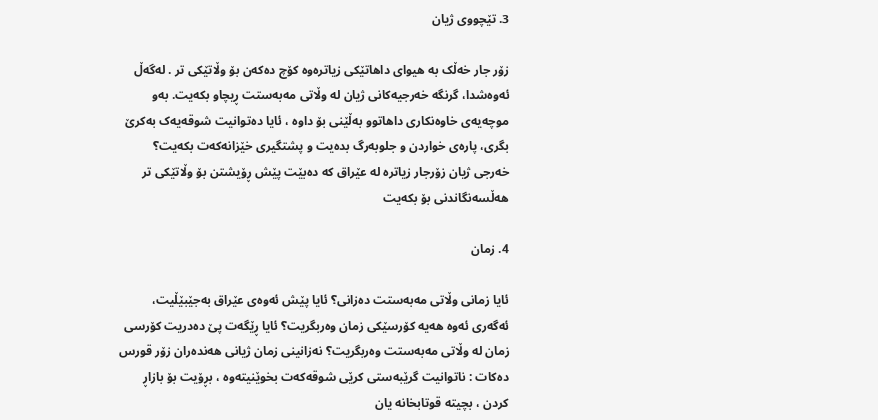3. تێچووی ژیان

زۆر جار خەڵک بە هیوای داهاتێکی زیاترەوە کۆچ دەکەن بۆ وڵاتێکی تر . لەگەڵ ئەوەشدا، گرنگە خەرجیەکانی ژیان لە وڵاتی مەبەستت ڕيچاو بکەیت. بەو موچەیەی خاوەنکاری داهاتوو بەڵێنی بۆ داوە ، ئایا دەتوانیت شوقەیەک بەکرێ بگری، پارەی خواردن و جلوبەرگ بدەیت و پشتگیری خێزانەکەت بکەیت؟ خەرجی ژیان زۆرجار زیاترە لە عێراق کە دەبێت پێش ڕۆیشتن بۆ وڵاتێکی تر هەڵسەنگاندنی بۆ بکەیت

4. زمان

ئایا زمانی وڵاتی مەبەستت دەزانی؟ ئایا پێش ئەوەی عێراق بەجێبێڵیت، ئەگەری ئەوە هەیە کۆرسێکی زمان وەربگریت؟ ئایا ڕێگەت پێ دەدریت کۆرسی زمان لە وڵاتی مەبەستت وەربگریت؟ نەزانینی زمان ژیانی هەندەران زۆر قورس دەکات : ناتوانیت گرێبەستی کرێی شوقەکەت بخوێنیتەوە ، بڕۆیت بۆ بازاڕ کردن ، بچیتە قوتابخانە یان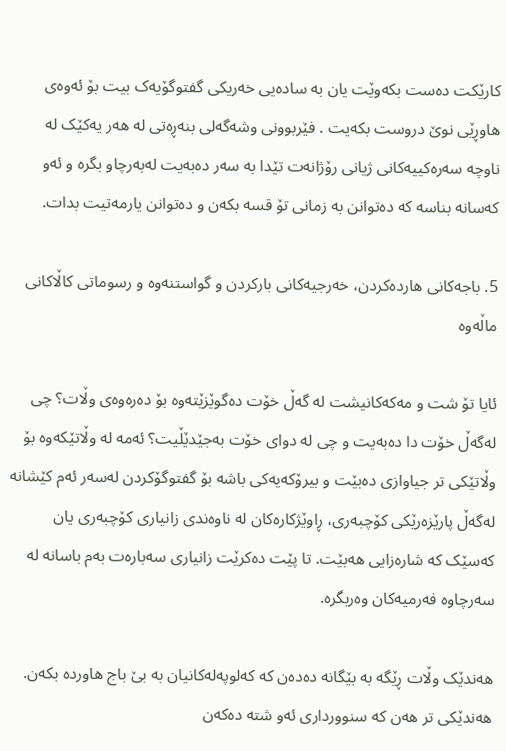کارێکت دەست بکەوێت یان بە سادەیی خەریکی گفتوگۆیەک بیت بۆ ئەوەی هاوڕێی نوێ دروست بکەیت . فێربوونی وشەگەلی بنەڕەتی لە هەر یەکێک لە ناوچە سەرەکییەکانی ژیانی رۆژانەت تێدا بە سەر دەبەیت لەبەرچاو بگرە و ئەو کەسانە بناسە کە دەتوانن بە زمانی تۆ قسە بکەن و دەتوانن یارمەتیت بدات.

5. باجەکانی هاردەکردن، خەرجیەکانی بارکردن و گواستنەوە و رسوماتی کاڵاکانی ماڵەوە

ئایا تۆ شت و مەکەکانیشت لە گەڵ خۆت دەگوێزێتەوە بۆ دەرەوەی وڵات؟ چی لەگەڵ خۆت دا دەبەیت و چی لە دوای خۆت بەجێدێڵیت؟ ئەمە لە وڵاتێکەوە بۆ وڵاتێکی تر جیاوازی دەبێت و بیرۆکەیەکی باشە بۆ گفتوگۆکردن لەسەر ئەم کێشانە لەگەڵ پارێزەرێکی کۆچبەری، ڕاوێژکارەکان لە ناوەندی زانیاری کۆچبەری یان کەسێک کە شارەزایی هەبێت. تا پێت دەکرێت زانیاری سەبارەت بەم باسانە لە سەرچاوە فەرمیەکان وەربگرە.

هەندێک وڵات ڕێگە بە بێگانە دەدەن کە کەلوپەلەکانیان بە بێ باج هاوردە بکەن. هەندێکی تر هەن کە سنوورداری ئەو شتە دەکەن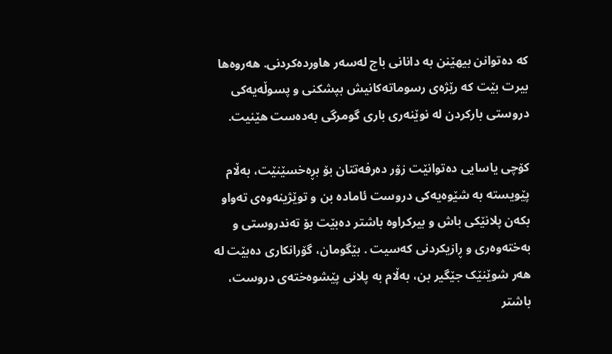کە دەتوانن بیهێنن بە دانانی باج لەسەر هاوردەکردنی. هەروەها بیرت بێت کە رێژەی رسوماتەکانیش بپشکنی و پسوڵەیەکی دروستی بارکردن لە نوێنەری باری گومرگی بەدەست هێنیت.

کۆچی یاسایی دەتوانێت زۆر دەرفەتتان بۆ بڕەخسێنێت، بەڵام پێویستە بە شێوەیەکی دروست ئامادە بن و توێژینەوەی تەواو بکەن پلانێکی باش و بیرکراوە باشتر دەبێت بۆ تەندروستی و بەختەوەری و ڕازیکردنی کەسیت . بێگومان، گۆرانکاری دەبێت لە هەر شوێنێک جێگیر بن، بەڵام بە پلانی پێشوەختەی دروست، باشتر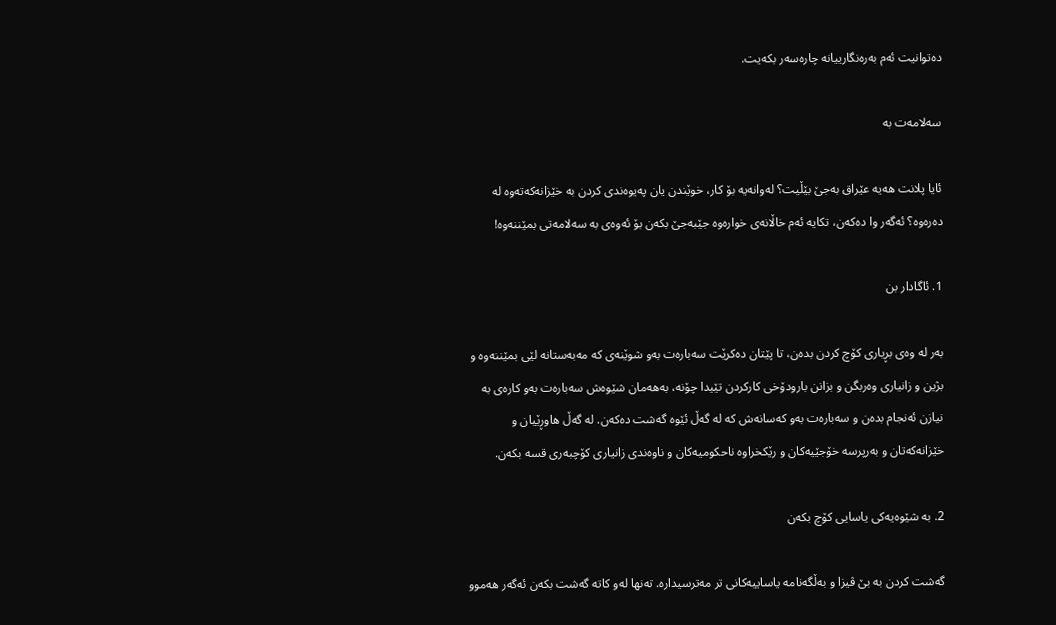دەتوانیت ئەم بەرەنگارییانە چارەسەر بکەیت.

سەلامەت بە

ئایا پلانت هەیە عێراق بەجێ بێڵیت؟ لەوانەیە بۆ کار، خوێندن یان پەیوەندی کردن بە خێزانەکەتەوە لە دەرەوە؟ ئەگەر وا دەکەن، تکایە ئەم خاڵانەی خوارەوە جێبەجێ بکەن بۆ ئەوەی بە سەلامەتی بمێننەوە!

1. ئاگادار بن

بەر لە وەی بڕیاری کۆچ کردن بدەن، تا پێتان دەکرێت سەبارەت بەو شوێنەی کە مەبەستانە لێی بمێننەوە و بژین و زانیاری وەربگن و بزانن بارودۆخی کارکردن تێیدا چۆنە، بەهەمان شێوەش سەبارەت بەو کارەی بە نیازن ئەنجام بدەن و سەبارەت بەو کەسانەش کە لە گەڵ ئێوە گەشت دەکەن. لە گەڵ هاوڕێیان و خێزانەکەتان و بەرپرسە خۆجێیەکان و رێکخراوە ناحکومیەکان و ناوەندی زانیاری کۆچبەری قسە بکەن.

2. بە شێوەیەکی یاسایی کۆچ بکەن

گەشت کردن بە بێ ڤیزا و بەڵگەنامە یاساییەکانی تر مەترسیدارە. تەنها لەو کاتە گەشت بکەن ئەگەر هەموو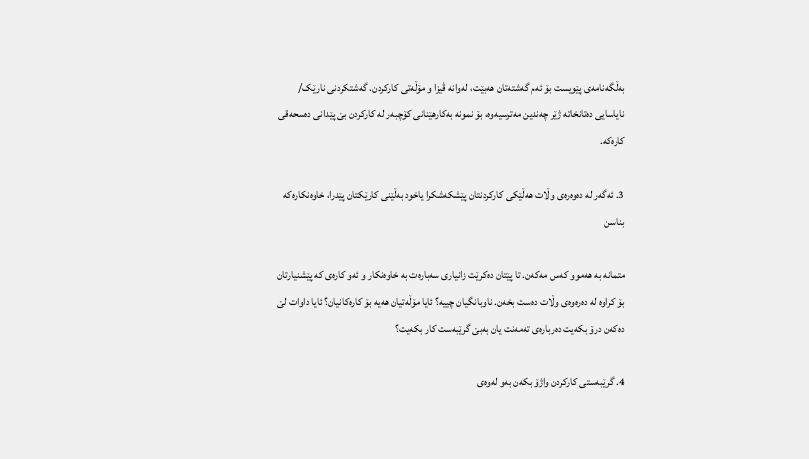بەڵگەنامەی پێویست بۆ ئەم گەشتەتان هەبێت، لەوانە ڤیزا و مۆڵەتی کارکردن. گەشتکردنی نارێک/ نایاسایی دەتانخاتە ژێر چەندین مەترسیەوە، بۆ نمونە بەکارهێنانی کۆچبەر لە کارکردن بێ پێدانی دەسحەقی کارەکە.

3. ئەگەر لە دەوەرەی وڵات هەڵێکی کارکردنتان پێشکەشکرا یاخود بەڵێنی کارێکتان پێدرا، خاوەنکارەکە بناسن

متمانە بە هەموو کەس مەکەن. تا پێتان دەکرێت زانیاری سەبارەت بە خاوەنکار و ئەو کارەی کە پێشنیارتان بۆ کراوە لە دەرەوەی وڵات دەست بخەن. ناوبانگیان چییە؟ ئایا مۆڵەتیان هەیە بۆ کارەکانیان؟ ئایا داوات لێ دەکەن درۆ بکەیت دەربارەی تەمەنت یان بەبێ گرێبەست کار بکەیت؟

4. گرێبەستی کارکردن واژۆ بکەن بەو لەوەی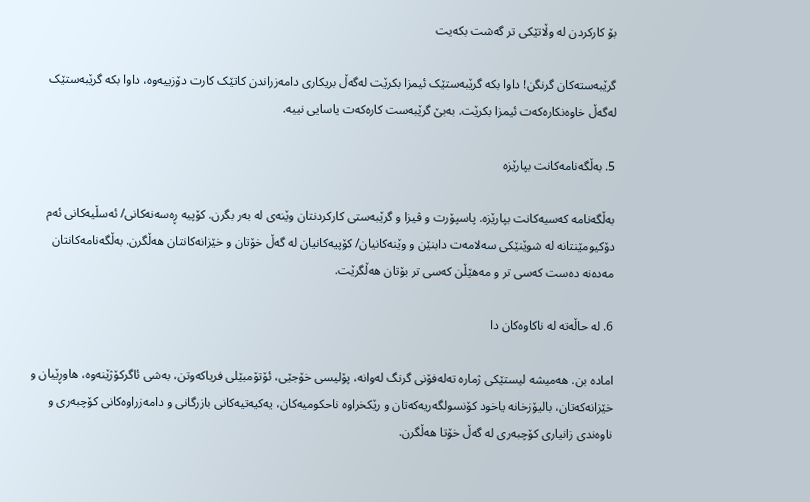بۆ کارکردن لە وڵاتێکی تر گەشت بکەیت

گرێبەستەکان گرنگن! داوا بکە گرێبەستێک ئیمزا بکرێت لەگەڵ بریکاری دامەزراندن کاتێک کارت دۆزییەوە، داوا بکە گرێبەستێک لەگەڵ خاوەنکارەکەت ئیمزا بکرێت. بەبێ گرێبەست کارەکەت یاسایی نییە.

5. بەڵگەنامەکانت بپارێزە

بەڵگەنامە کەسیەکانت بپارێزە. پاسپۆرت و ڤیزا و گرێبەستی کارکردنتان وێنەی لە بەر بگرن. کۆپیە ڕەسەنەکانی/ ئەسڵیەکانی ئەم دۆکیومێنتانە لە شوێنێکی سەلامەت دابنێن و وێنەکانیان/ کۆپیەکانیان لە گەڵ خۆتان و خێزانەکانتان هەڵگرن. بەڵگەنامەکانتان مەدەنە دەست کەسی تر و مەهێڵن کەسی تر بۆتان هەڵگرێت.

6. لە حاڵەتە لە ناکاوەکان دا

امادە بن. هەمیشە لیستێکی ژمارە تەلەفۆنی گرنگ لەوانە، پۆلیسی خۆجێی، ئۆتۆمبێلی فریاکەوتن، بەشی ئاگرکۆژێنەوە، هاوڕێیان و خێزانەکەتان، بالیۆزخانە یاخود کۆنسولگەریەکەتان و رێکخراوە ناحکومیەکان، یەکیەتیەکانی بازرگانی و دامەزراوەکانی کۆچبەری و ناوەندی زانیاری کۆچبەری لە گەڵ خۆتا هەڵگرن.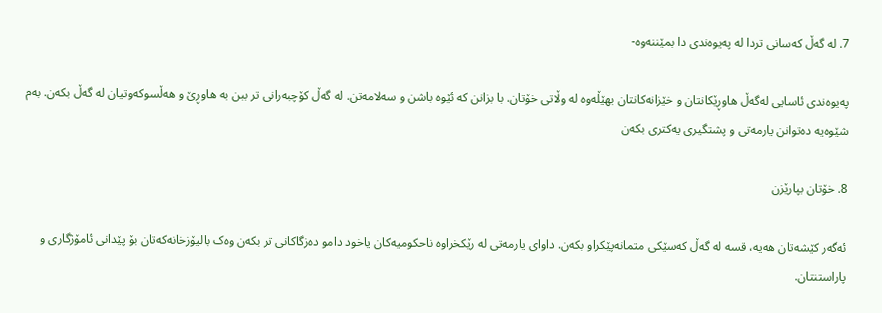7. لە گەڵ کەسانی تردا لە پەیوەندی دا بمێننەوە-

پەیوەندی ئاسایی لەگەڵ هاوڕێکانتان و خێزانەکانتان بهێڵەوە لە وڵاتی خۆتان. با بزانن کە ئێوە باشن و سەلامەتن. لە گەڵ کۆچبەرانی تر ببن بە هاوڕێ و هەڵسوکەوتیان لە گەڵ بکەن. بەم شێوەیە دەتوانن یارمەتی و پشتگیری یەکتری بکەن

8. خۆتان بپارێزن

ئەگەر کێشەتان هەیە، قسە لە گەڵ کەسێکی متمانەپێکراو بکەن. داوای یارمەتی لە رێکخراوە ناحکومیەکان یاخود دامو دەزگاکانی تر بکەن وەک بالیۆزخانەکەتان بۆ پێدانی ئامۆژگاری و پاراستنتان.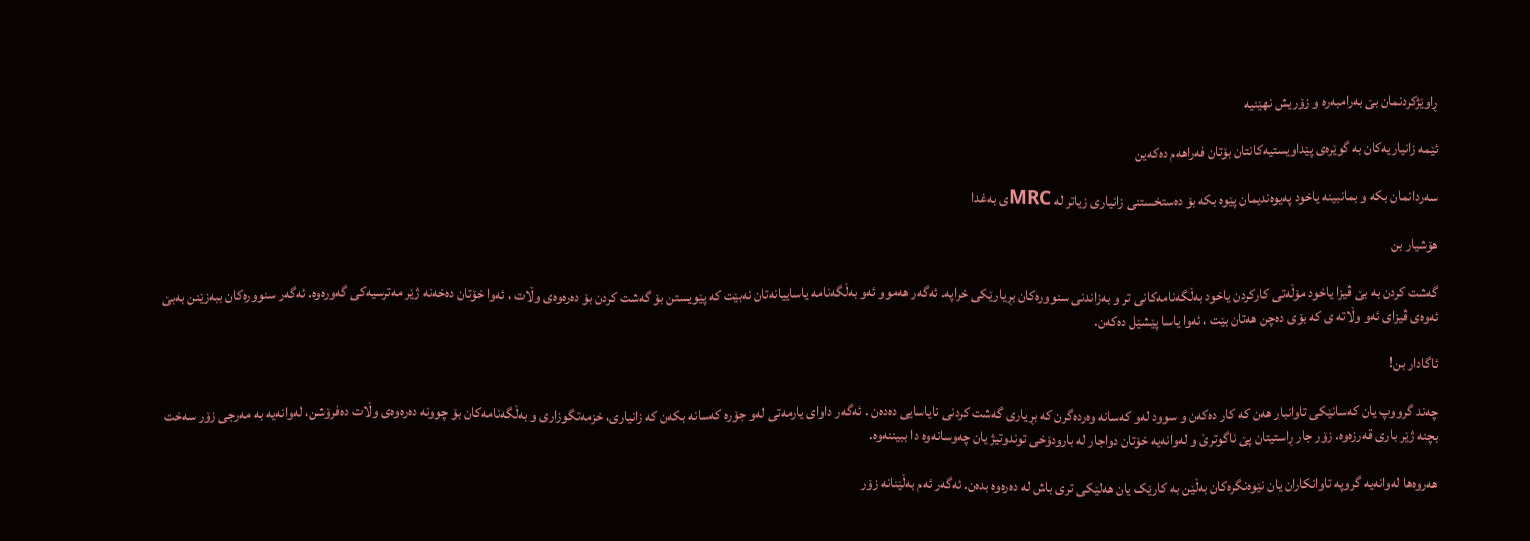ڕاوێژکردنمان بێ بەرامبەرە و زۆریش نهێنیە

ئێمە زانیاریەکان بە گوێرەی پێداویستیەکانتان بۆتان فەراهەم دەکەین

سەردانمان بکە و بمانبینە یاخود پەیوەندیمان پێوە بکە بۆ دەستخستنی زانیاری زیاتر لە MRCی بەغدا

هۆشیار بن

گەشت کردن بە بێ ڤیزا یاخود مۆڵەتی کارکردن یاخود بەڵگەنامەکانی تر و بەزاندنی سنوورەکان بڕیارێکی خراپە. ئەگەر هەموو ئەو بەڵگەنامە یاساییانەتان نەبێت کە پێویستن بۆ گەشت کردن بۆ دەرەوەی وڵات ، ئەوا خۆتان دەخەنە ژێر مەترسیەکی گەورەوە. ئەگەر سنوورەکان ببەزێنن بەبێ ئەوەی ڤیزای ئەو وڵاتە ی کە بۆی دەچن هەتان بێت ، ئەوا یاسا پێشێل دەکەن.

ئاگادار بن!

چەند گرووپ یان کەسانێکی تاوانبار هەن کە کار دەکەن و سوود لەو کەسانە وەردەگرن کە بڕیاری گەشت کردنی نایاسایی دەدەن . ئەگەر داوای یارمەتی لەو جۆرە کەسانە بکەن کە زانیاری، خزمەتگوزاری و بەڵگەنامەکان بۆ چوونە دەرەوەی وڵات دەفرۆشن، لەوانەیە بە مەرجی زۆر سەخت بچنە ژێر باری قەرزەوە. زۆر جار ڕاستیتان پێ ناگوترێ و لەوانەیە خۆتان دواجار لە بارودۆخی توندوتیژ یان چەوسانەوە دا ببیننەوە.

هەروەها لەوانەیە گروپە تاوانکاران یان نێوەنگرەکان بەڵێن بە کارێک یان هەلێکی تری باش لە دەرەوە بدەن. ئەگەر ئەم بەڵێنانە زۆر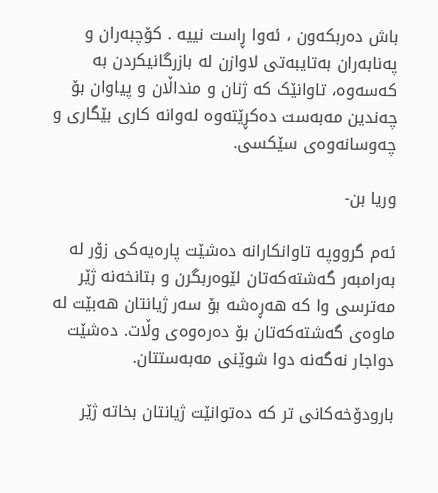باش دەربکەون ، ئەوا ڕاست نییە . کۆچبەران و پەنابەران بەتایبەتی لاوازن لە بازرگانیکردن بە کەسەوە، تاوانێک کە ژنان و منداڵان و پیاوان بۆ چەندین مەبەست دەکڕێتەوە لەوانە کاری بێگاری و چەوسانەوەی سێکسی.

وریا بن-

ئەم گرووپە تاوانکارانە دەشێت پارەیەکی زۆر لە بەرامبەر گەشتەکەتان لێوەربگرن و بتانخەنە ژێر مەترسی وا کە هەڕەشە بۆ سەر ژیانتان هەبێت لە ماوەی گەشتەکەتان بۆ دەرەوەی وڵات. دەشێت دواجار نەگەنە دوا شوێنی مەبەستتان.

بارودۆخەکانی تر کە دەتوانێت ژیانتان بخاتە ژێر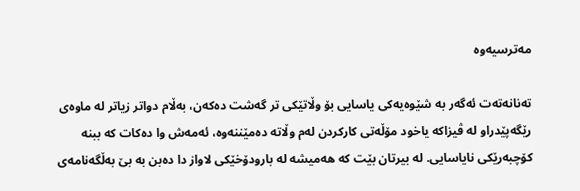مەترسیەوە

تەنانەتەت ئەگەر بە شێوەیەکی یاسایی بۆ وڵاتێکی تر گەشت دەکەن، بەڵام دواتر زیاتر لە ماوەی رێگەپێدراو لە ڤیزاکە یاخود مۆڵەتی کارکردن لەم وڵاتە دەمێننەوە، ئەمەش وا دەکات کە ببنە کۆچبەرێکی نایاسایی. لە بیرتان بێت کە هەمیشە لە بارودۆخێکی لاواز دا دەبن بە بێ بەڵگەنامەی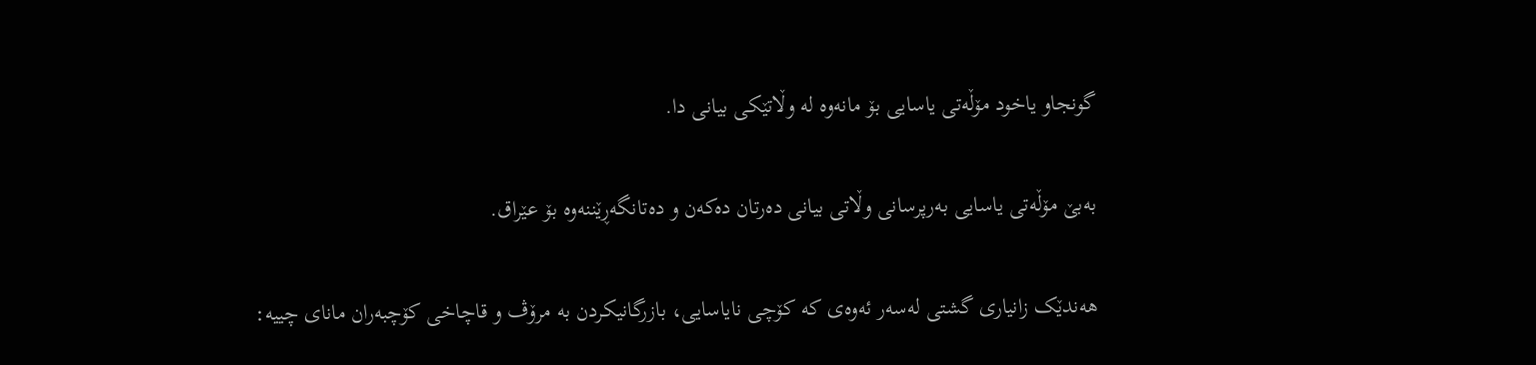گونجاو یاخود مۆڵەتی یاسایی بۆ مانەوە لە وڵاتێکی بیانی دا.

بەبێ مۆڵەتی یاسایی بەرپرسانی وڵاتی بیانی دەرتان دەکەن و دەتانگەڕێننەوە بۆ عێراق.

هەندێک زانیاری گشتی لەسەر ئەوەی کە کۆچی نایاسایی، بازرگانیکردن بە مرۆڤ و قاچاخی کۆچبەران مانای چییە: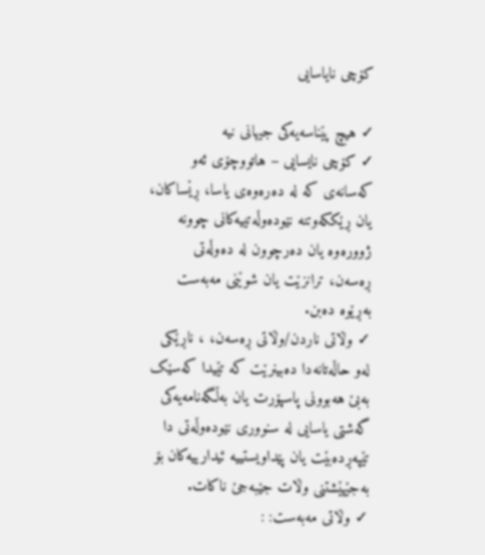کۆچی نایاسایی

✓ هیچ پێناسەیەکی جیهانی نیە
✓ کۆچی نایسایی – هاتووچۆی ئەو کەسانەی کە لە دەرەوەی یاسا، ڕێساکان، یان ڕێککەوتنە نێودەوڵەتییەکانی چوونە ژوورەوە یان دەرچوون لە دەوڵەتی ڕەسەن، ترانزێت یان شوێنی مەبەست بەڕێوە دەبن.
✓ وڵاتی ناردن/وڵاتی ڕەسەن، ، ناڕێکی لەو حاڵەتانەدا دەبینرێت کە تێیدا کەسێک بەبێ هەبوونی پاسپۆرت یان بەڵگەنامەیەکی گەشتی یاسایی لە سنووری نێودەوڵەتی دا تێپەڕدەبێت یان پێداویستییە ئیدارییەکان بۆ بەجێهێشتنی وڵات جێبەجێ ناکات.
✓ وڵاتی مەبەست: :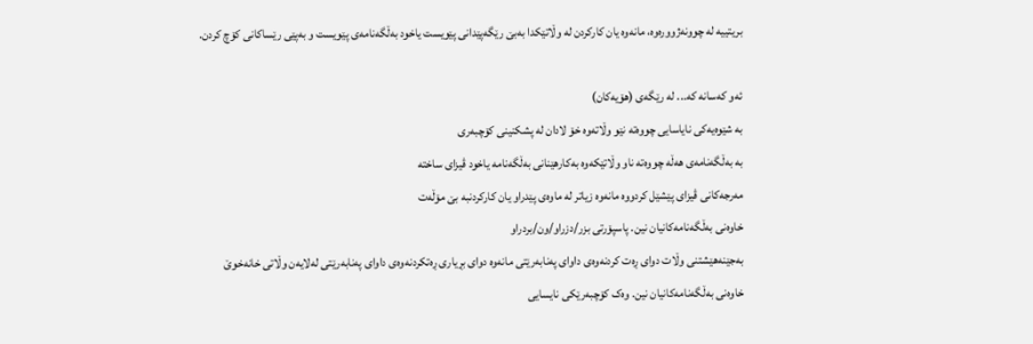بریتییە لە چوونەژوورەوە، مانەوە یان کارکردن لە وڵاتێکدا بەبێ رێگەپێدانی پێویست یاخود بەڵگەنامەی پێویست و بەپێی رێساکانی کۆچ کردن.

ئەو کەسانە کە... لە رێگەی (هۆیەکان)
بە شێوەیەکی نایاسایی چووەتە نێو وڵاتەوە خۆ لادان لە پشکنینی کۆچبەری
بە بەڵگەنامەی هەڵە چووەتە ناو وڵاتێکەوە بەکارهێنانی بەڵگەنامە یاخود ڤیزای ساختە
مەرجەکانی ڤیزای پێشێل کردووە مانەوە زیاتر لە ماوەی پێدراو یان کارکردنبە بێ مۆڵەت
خاوەنی بەڵگەنامەکانیان نین. پاسپۆرتی بزر/دزراو/ون/بردراو
بەجێنەهێشتنی وڵات دوای ڕەت کردنەوەی داوای پەنابەرێتی مانەوە دوای بڕیاری ڕەتکردنەوەی داوای پەنابەرێتی لەلایەن وڵاتی خانەخوێ
خاوەنی بەڵگەنامەکانیان نین. وەک کۆچبەرێکی نایسایی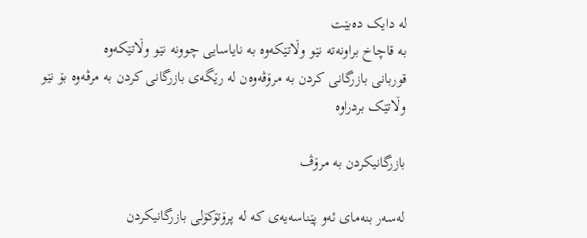لە دایک دەبێت
بە قاچاخ براونەتە نێو وڵاتێکەوە بە نایاسایی چوونە نێو وڵاتێکەوە
قوربانی بازرگانی کردن بە مرۆڤەوەن لە رێگەی بازرگانی کردن بە مرڤەوە بۆ نێو وڵاتێک بردراوە

بازرگانیکردن بە مرۆڤ

لەسەر بنەمای ئەو پێناسەیەی کە لە پرۆتۆکۆلی بازرگانیکردن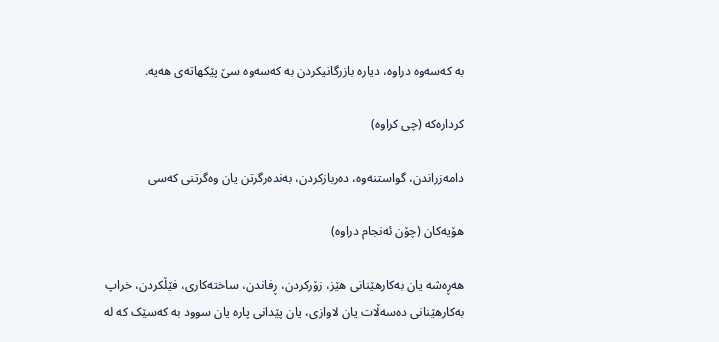بە کەسەوە دراوە، دیارە بازرگانیکردن بە کەسەوە سێ پێکهاتەی هەیە.

کردارەکە (چی کراوە)

دامەزراندن، گواستنەوە، دەربازکردن، بەندەرگرتن یان وەگرتنی کەسی

هۆیەکان (چۆن ئەنجام دراوە)

هەڕەشە یان بەکارهێنانی هێز، زۆرکردن، ڕفاندن، ساختەکاری، فێڵکردن، خراپ بەکارهێنانی دەسەڵات یان لاوازی، یان پێدانی پارە یان سوود بە کەسێک کە لە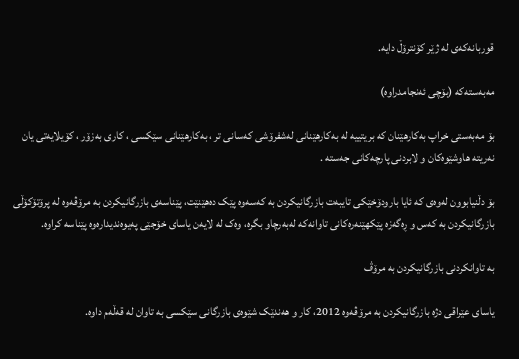قوربانەکەی لە ژێر کۆنترۆڵ دایە.

مەبەستەکە (بۆچی ئەنجامدراوە)

بۆ مەبەستی خراپ بەکارهێنان کە بریتییە لە بەکارهێنانی لەشفرۆشی کەسانی تر ، بەکارهێنانی سێکسی ، کاری بەزۆر ، کۆیلایەتی یان نەریتە هاوشێوەکان و لابردنی پارچەکانی جەستە .

بۆ دڵنیابوون لەوەی کە ئایا بارودۆخێکی تایبەت بازرگانیکردن بە کەسەوە پێک دەهێنێت، پێناسەی بازرگانیکردن بە مرۆڤەوە لە پرۆتۆکۆڵی بازرگانیکردن بە کەس و ڕەگەزە پێکهێنەرەکانی تاوانەکە لەبەرچاو بگرە، وەک لە لایەن یاسای خۆجێی پەیوەندیدارەوە پێناسە کراوە.

بە تاوانکردنی بازرگانیکردن بە مرۆڤ

یاسای عێراقی دژە بازرگانیکردن بە مرۆڤەوە 2012، کار و هەندێک شێوەی بازرگانی سێکسی بە تاوان لە قەڵەم داوە.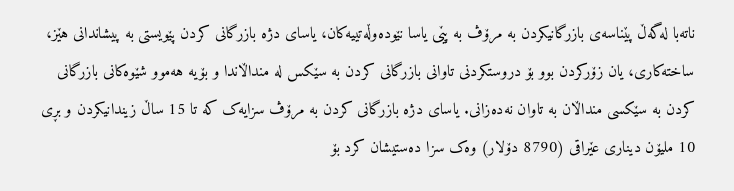ناتەبا لەگەڵ پێناسەی بازرگانیکردن بە مرۆڤ بە پێی یاسا نێودەوڵەتییەکان، یاسای دژە بازرگانی کردن پێویستی بە پیشاندانی هێز، ساختەکاری، یان زۆرکردن بوو بۆ دروستکردنی تاوانی بازرگانی کردن بە سێکس لە منداڵاندا و بۆیە هەموو شێوەکانی بازرگانی کردن بە سێکسی منداڵان بە تاوان نەدەزانی. یاسای دژە بازرگانی کردن بە مرۆڤ سزایەک کە تا 15 ساڵ زیندانیکردن و بڕی 10 ملیۆن دیناری عێراقی (8790 دۆلار) وەک سزا دەستیشان کرد بۆ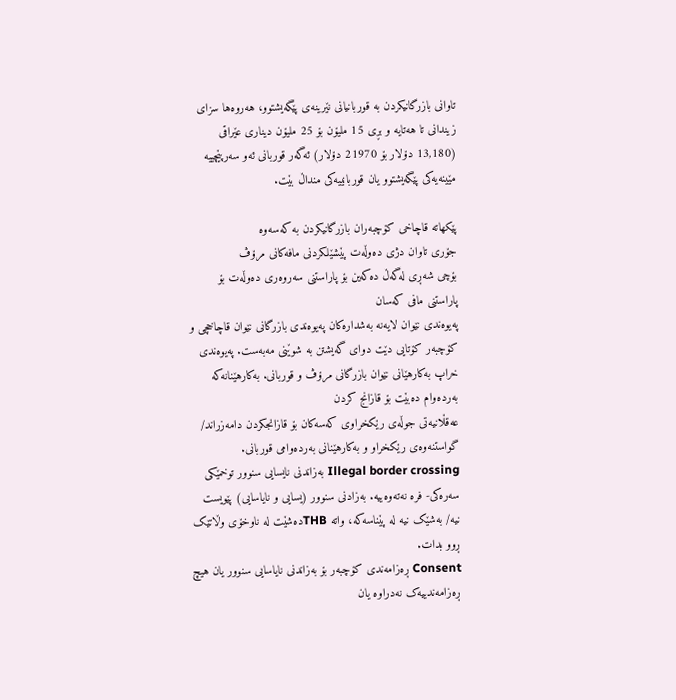تاوانی بازرگانیکردن بە قوربانیانی نێرینەی پێگەیشتوو، هەروەها سزای زیندانی تا هەتایە و بڕی 15 ملیۆن بۆ 25 ملیۆن دیناری عێراقی (13,180 دۆلار بۆ 21970 دۆلار) ئەگەر قوربانی ئەو سەرپێچییە مێینەیەکی پێگەیشتوو یان قوربانییەکی منداڵ بێت.

پێکهاتە قاچاخی کۆچبەران بازرگانیکردن بە کەسەوە
جۆری تاوان دژی دەوڵەت پێشێلکردنی مافەکانی مرۆڤ
بۆچی شەڕی لەگەڵ دەکەین بۆ پاراستنی سەروەری دەوڵەت بۆ پاراستنی مافی کەسان
پەیوەندی نێوان لایەنە بەشدارەکان پەیوەندی بازرگانی نێوان قاچاخچی و کۆچبەر کۆتایی دێت دوای گەیشتن بە شوێنی مەبەست. پەیوەندی خراپ بەکارهێانی نێوان بازرگانی مرۆڤ و قوربانی. بەکارهێنانەکە بەردەوام دەبێت بۆ قازانج کردن
عەقڵانیەتی جوڵەی رێکخراوی کەسەکان بۆ قازانجکردن دامەزراند/ گواستنەوەی رێکخراو و بەکارهێنانی بەردەوامی قوربانی.
Illegal border crossing بەزاندنی نایسایی سنوور توخمێکی سەرەکی- فرە نەتەوەییە. بەزادنی سنوور (یسایی و نایاسایی) پێویست نیە/ بەشێک نیە لە پێناسەکە، واتە THBدەشێت لە ناوخۆی وڵاتێک ڕوو بدات.
Consent ڕەزامەندی کۆچبەر بۆ بەزاندنی نایاسایی سنوور یان هیچ ڕەزامەندییەک نەدراوە یان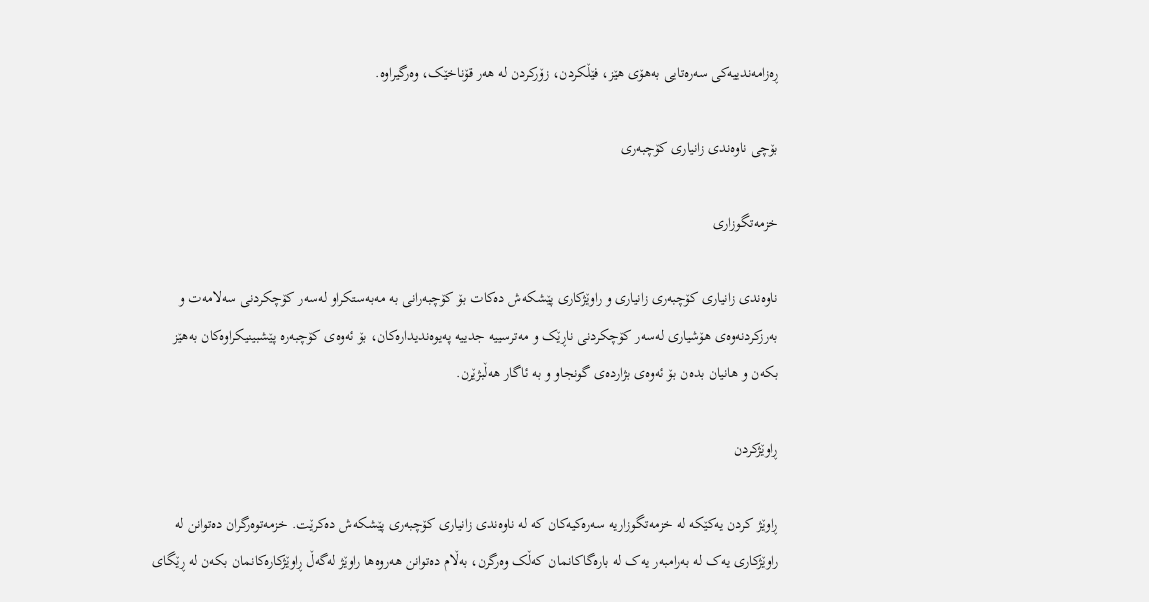ڕەزامەندییەکی سەرەتایی بەهۆی هێز، فێڵکردن، زۆرکردن لە هەر قۆناخێک، وەرگیراوە.

بۆچی ناوەندی زانیاری کۆچبەری

خزمەتگوزاری

ناوەندی زانیاری کۆچبەری زانیاری و راوێژکاری پێشکەش دەکات بۆ کۆچبەرانی بە مەبەستکراو لەسەر کۆچکردنی سەلامەت و بەرزکردنەوەی هۆشیاری لەسەر کۆچکردنی ناڕێک و مەترسییە جدییە پەیوەندیدارەکان، بۆ ئەوەی کۆچبەرە پێشبینیکراوەکان بەهێز بکەن و هانیان بدەن بۆ ئەوەی بژاردەی گونجاو و بە ئاگار هەڵبژێرن.

ڕاوێژکردن

ڕاوێژ کردن یەکێکە لە خزمەتگوزاریە سەرەکیەکان کە لە ناوەندی زانیاری کۆچبەری پێشکەش دەکرێت. خزمەتوەرگران دەتوانن لە راوێژکاری یەک لە بەرامبەر یەک لە بارەگاکانمان کەڵک وەرگرن، بەڵام دەتوانن هەروەها راوێژ لەگەڵ ڕاوێژکارەکانمان بکەن لە ڕێگای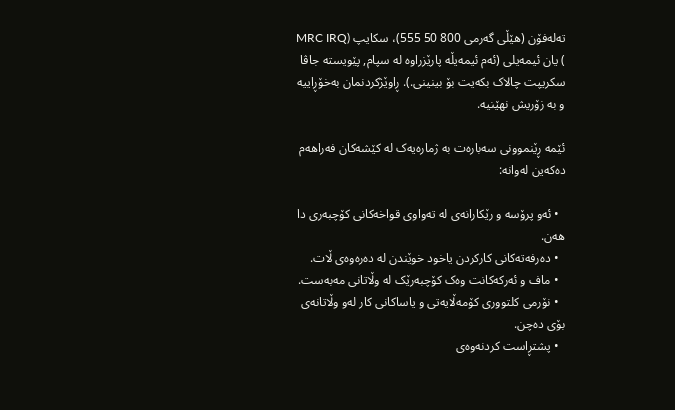تەلەفۆن (هێڵی گەرمی 800 50 555)، سکایپ (MRC IRQ ) یان ئیمەیلی (ئەم ئیمەیڵە پارێزراوە لە سپام, پێویستە جاڤا سکریپت چالاک بکەیت بۆ بینینی.). ڕاوێژکردنمان بەخۆڕاییە و بە زۆریش نهێنیە.

ئێمە ڕێنموونی سەبارەت بە ژمارەیەک لە کێشەکان فەراهەم دەکەین لەوانە:

  • ئەو پرۆسە و رێکارانەی لە تەواوی قواخەکانی کۆچبەری دا هەن.
  • دەرفەتەکانی کارکردن یاخود خوێندن لە دەرەوەی ڵات.
  • ماف و ئەرکەکانت وەک کۆچبەرێک لە وڵاتانی مەبەست.
  • نۆرمی کلتووری کۆمەڵایەتی و یاساکانی کار لەو وڵاتانەی بۆی دەچن.
  • پشتڕاست کردنەوەی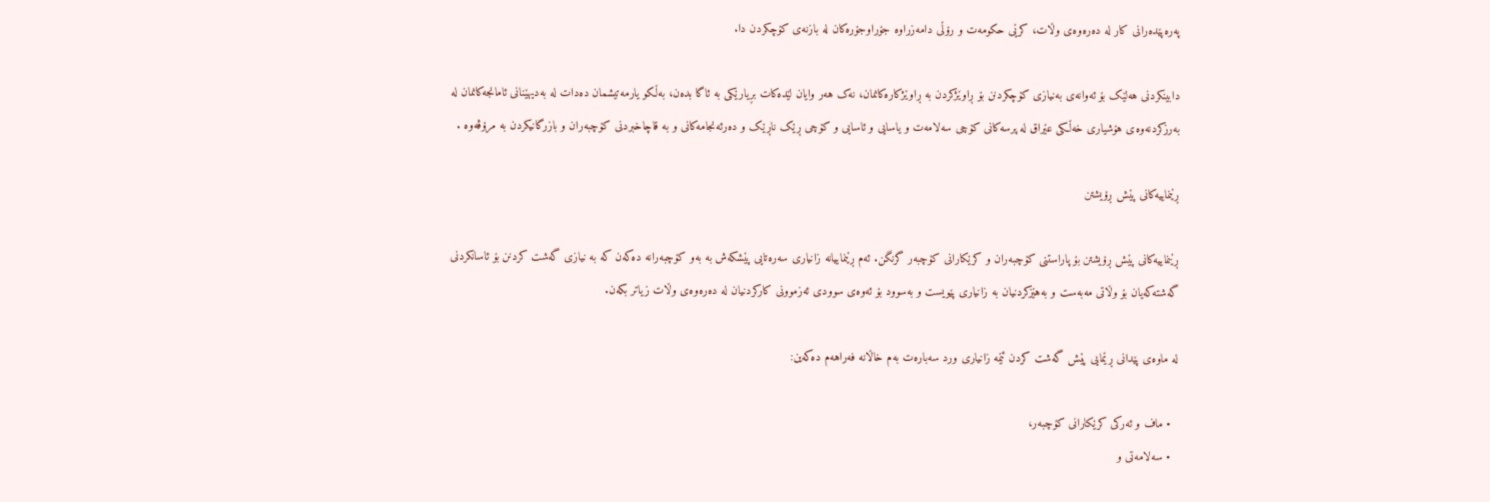پەرەپێدەرانی کار لە دەرەوەی وڵات، کرێی حکومەت و رۆڵی دامەزراوە جۆراوجۆرەکان لە بازنەی کۆچکردن دا.

دابینکردنی هەلێک بۆ ئەوانەی بەنیازی کۆچکردنن بۆ ڕاوێژکردن بە ڕاوێژکارەکانمان، نەک هەر وایان لێدەکات بڕیارێکی بە ئاگا بدەن، بەڵکو یارمەتیشمان دەدات لە بەدیهێنانی ئامانجەکانمان لە بەرزکردنەوەی هۆشیاری خەڵکی عێراق لە پرسەکانی کۆچی سەلامەت و یاسایی و ئاسایی و کۆچی ڕێک ناڕێک و دەرئەنجامەکانی و بە قاچاخبردنی کۆچبەران و بازرگانیکردن بە مرۆڤەوە .

ڕێنماییەکانی پێش ڕۆیشتن

ڕێنماییەکانی پێش ڕۆیشتن بۆ پاراستنی کۆچبەران و کرێکارانی کۆچبەر گرنگن. ئەم ڕێنماییانە زانیاری سەرەتایی پێشکەش بە بەو کۆچبەرانە دەکەن کە بە نیازی گەشت کردنن بۆ ئاسانکردنی گەشتەکەیان بۆ وڵاتی مەبەست و بەهێزکردنیان بە زانیاری پێویست و بەسوود بۆ ئەوەی سوودی ئەزموونی کارکردنیان لە دەرەوەی وڵات زیاتر بکەن.

لە ماوەی پێدانی ڕێمایی پێش گەشت کردن ئێمە زانیاری ورد سەبارەت بەم خاڵانە فەراهەم دەکەین:

  • ماف و ئەرکی کرێکارانی کۆچبەر،
  • سەلامەتی و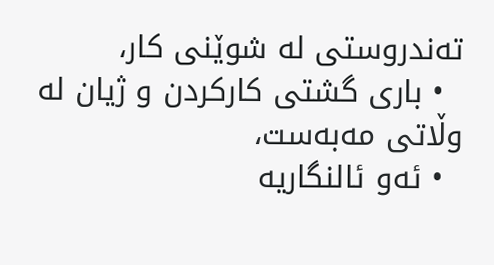تەندروستی لە شوێنی کار،
  • باری گشتی کارکردن و ژیان لە وڵاتی مەبەست،
  • ئەو ئالنگاریە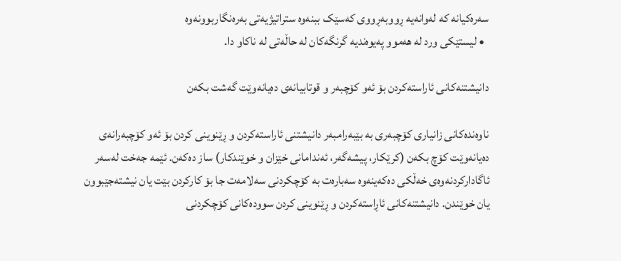سەرەکیانە کە لەوانەیە ڕووبەڕووی کەسێک ببنەوە ستراتیژیەتی بەرەنگاربوونەوە
  • لیستێکی ورد لە هەموو پەیوەندیە گرنگەکان لە حاڵەتی لە ناکاو دا.

دانیشتنەکانی ئاراستەکردن بۆ ئەو کۆچبەر و قوتابیانەی دەیانەوێت گەشت بکەن

ناوەندەکانی زانیاری کۆچبەری بە بێبەرامبەر دانیشتنی ئاراستەکردن و ڕێنوینی کردن بۆ ئەو کۆچبەرانەی دەیانەوێت کۆچ بکەن (کرێکار، پیشەگەر، ئەندامانی خێزان و خوێندکار) ساز دەکەن. ئێمە جەخت لەسەر ئاگادارکردنەوەی خەڵکی دەکەینەوە سەبارەت بە کۆچکردنی سەلامەت جا بۆ کارکردن بێت یان نیشتەجێبوون یان خوێندن. دانیشتنەکانی ئاڕاستەکردن و ڕێنوینی کردن سوودەکانی کۆچکردنی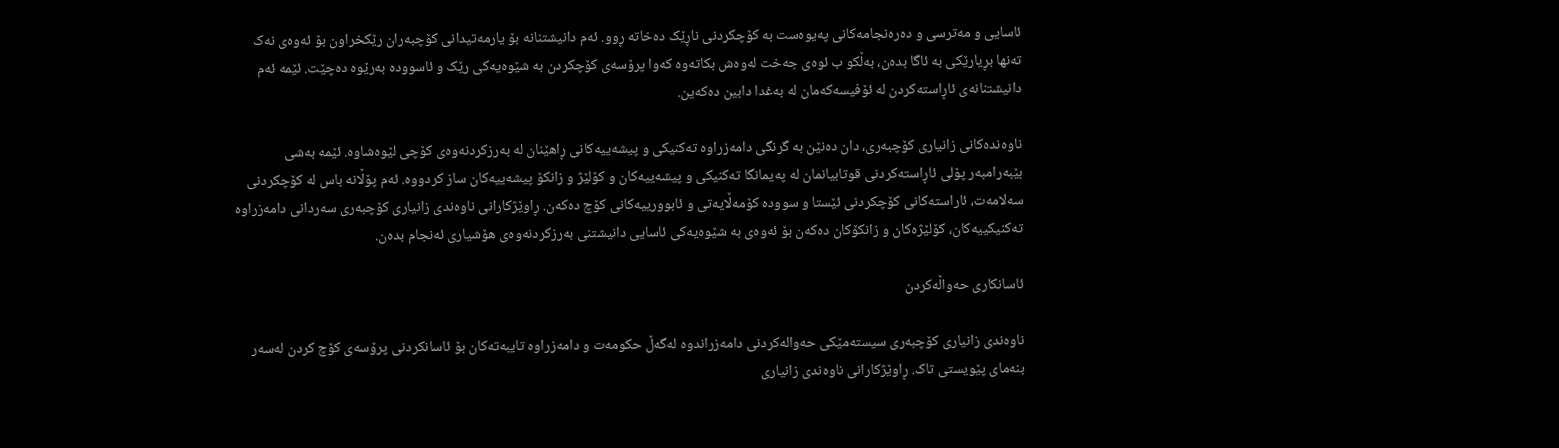ئاسایی و مەترسی و دەرەنجامەکانی پەیوەست بە کۆچکردنی ناڕێک دەخاتە ڕوو. ئەم دانیشتنانە بۆ یارمەتیدانی کۆچبەران رێکخراون بۆ ئەوەی نەک تەنها بڕیارێکی بە ئاگا بدەن، بەڵکو ب ئوەی جەخت لەوەش بکاتەوە کەوا پرۆسەی کۆچکردن بە شێوەیەکی رێک و ئاسوودە بەرێوە دەچێت. ئێمە ئەم دانیشتنانەی ئاڕاستەکردن لە ئۆفیسەکەمان لە بەغدا دابین دەکەین.

ناوەندەکانی زانیاری کۆچبەری، دان دەنێن بە گرنگی دامەزراوە تەکنیکی و پیشەییەکانی ڕاهێنان لە بەرزکردنەوەی کۆچی لێوەشاوە. ئێمە بەشی بێبەرامبەر پۆلی ئاڕاستەکردنی قوتابیانمان لە پەیمانگا تەکنیکی و پیشەییەکان و کۆلێژ و زانکۆ پیشەییەکان ساز کردووە. ئەم پۆڵانە باس لە کۆچکردنی سەلامەت، ئاراستەکانی کۆچکردنی ئێستا و سوودە کۆمەڵایەتی و ئابوورییەکانی کۆچ دەکەن. ڕاوێژکارانی ناوەندی زانیاری کۆچبەری سەردانی دامەزراوە تەکنیکییەکان، کۆلێژەکان و زانکۆکان دەکەن بۆ ئەوەی بە شێوەیەکی ئاسایی دانیشتنی بەرزکردنەوەی هۆشیاری ئەنجام بدەن.

ئاسانکاری حەواڵەکردن

ناوەندی زانیاری کۆچبەری سیستەمێکی حەوالەکردنی دامەزراندوە لەگەڵ حکومەت و دامەزراوە تایبەتەکان بۆ ئاسانکردنی پرۆسەی کۆچ کردن لەسەر بنەمای پێویستی تاک. ڕاوێژکارانی ناوەندی زانیاری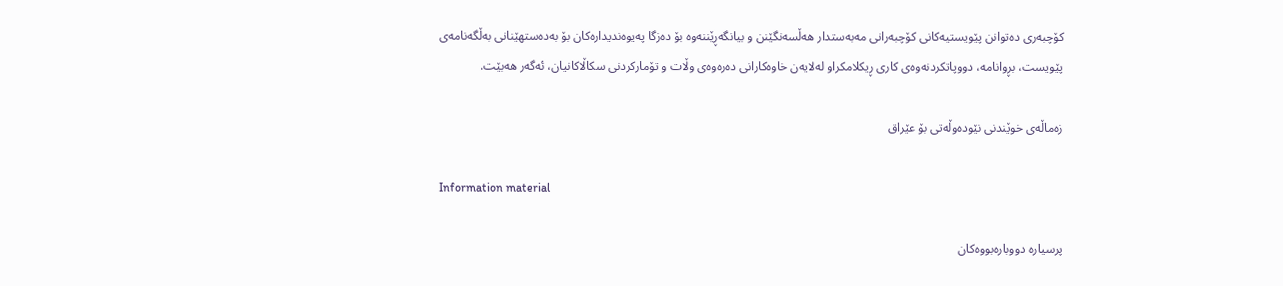کۆچبەری دەتوانن پێویستیەکانی کۆچبەرانی مەبەستدار هەڵسەنگێنن و بیانگەڕێننەوە بۆ دەزگا پەیوەندیدارەکان بۆ بەدەستهێنانی بەڵگەنامەی پێویست، بڕوانامە، دووپاتکردنەوەی کاری ڕیکلامکراو لەلایەن خاوەکارانی دەرەوەی وڵات و تۆمارکردنی سکاڵاکانیان، ئەگەر هەبێت.

زەماڵەی خوێندنی نێودەوڵەتی بۆ عێراق

Information material

پرسیارە دووبارەبووەکان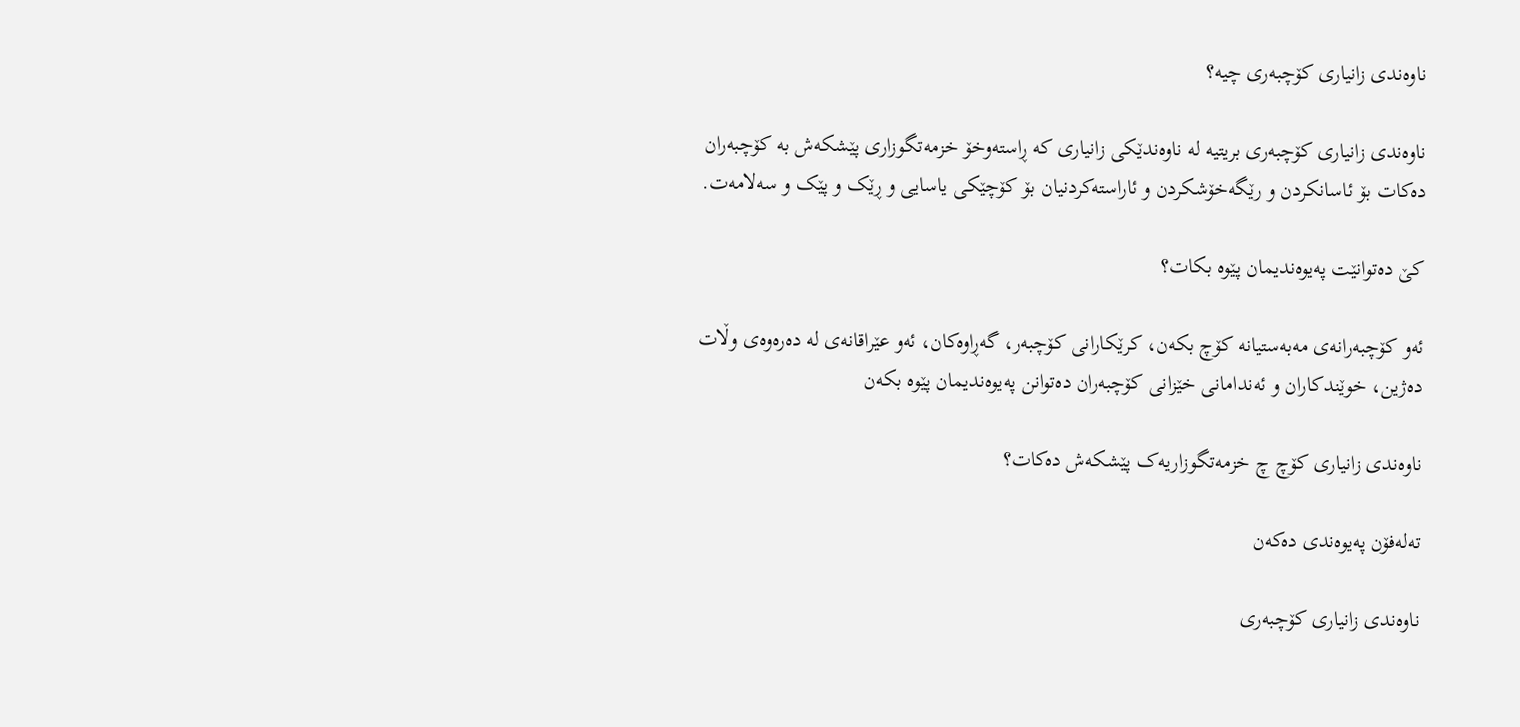ناوەندی زانیاری کۆچبەری چیە؟

ناوەندی زانیاری کۆچبەری بریتیە لە ناوەندێکی زانیاری کە ڕاستەوخۆ خزمەتگوزاری پێشکەش بە کۆچبەران دەکات بۆ ئاسانکردن و رێگەخۆشکردن و ئاراستەکردنیان بۆ کۆچێکی یاسایی و ڕێک و پێک و سەلامەت.

کێ دەتوانێت پەیوەندیمان پێوە بکات؟

ئەو کۆچبەرانەی مەبەستیانە کۆچ بکەن، کرێکارانی کۆچبەر، گەڕاوەکان، ئەو عێراقانەی لە دەرەوەی وڵات دەژین، خوێندکاران و ئەندامانی خێزانی کۆچبەران دەتوانن پەیوەندیمان پێوە بکەن

ناوەندی زانیاری کۆچ چ خزمەتگوزاریەک پێشکەش دەکات؟

تەلەفۆن پەیوەندی دەکەن

ناوەندی زانیاری کۆچبەری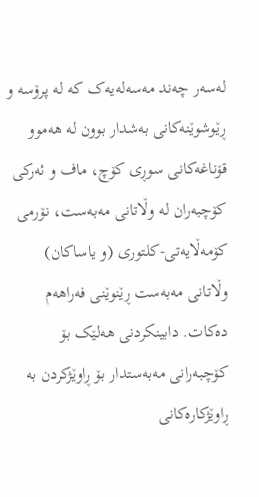لەسەر چەند مەسەلەیەک کە لە پرۆسە و ڕێوشوێنەکانی بەشدار بوون لە هەموو قۆناغەکانی سوڕی کۆچ، ماف و ئەرکی کۆچبەران لە وڵاتانی مەبەست، نۆرمی کۆمەڵایەتی-کلتوری (و یاساکان) وڵاتانی مەبەست ڕێنوێنی فەراهەم دەکات. دابینکردنی هەلێک بۆ کۆچبەرانی مەبەستدار بۆ ڕاوێژکردن بە ڕاوێژکارەکانی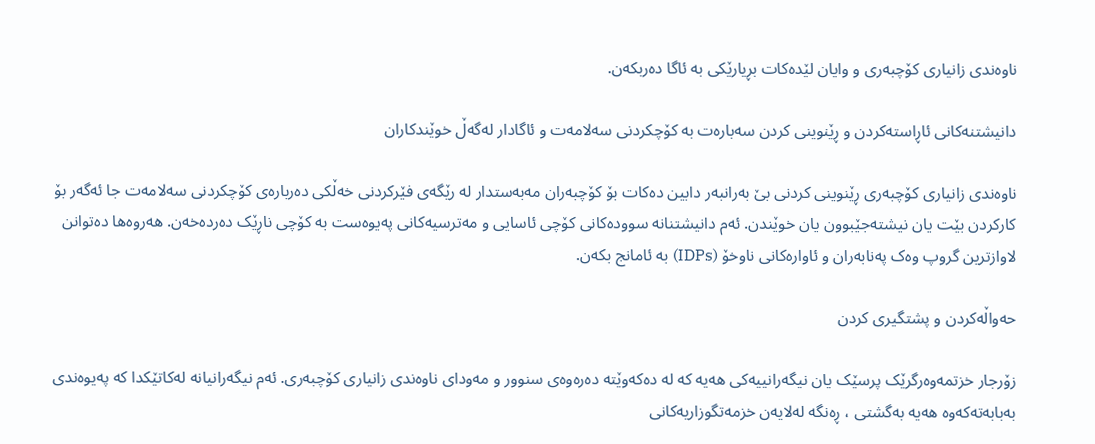ناوەندی زانیاری کۆچبەری و وایان لێدەکات بڕیارێکی بە ئاگا دەربکەن.

دانیشتنەکانی ئاڕاستەکردن و ڕێنوینی کردن سەبارەت بە کۆچکردنی سەلامەت و ئاگادار لەگەڵ خوێندکاران

ناوەندی زانیاری کۆچبەری ڕێنوینی کردنی بێ بەرانبەر دابین دەکات بۆ کۆچبەران مەبەستدار لە رێگەی فێرکردنی خەڵکی دەربارەی کۆچکردنی سەلامەت جا ئەگەر بۆ کارکردن بێت یان نیشتەجێبوون یان خوێندن. ئەم دانیشتنانە سوودەکانی کۆچی ئاسایی و مەترسیەکانی پەیوەست بە کۆچی ناڕێک دەردەخەن. هەروەها دەتوانن لاوازترین گروپ وەک پەنابەران و ئاوارەکانی ناوخۆ (IDPs) بە ئامانج بکەن.

حەواڵەکردن و پشتگیری کردن

زۆرجار خزتمەوەرگرێک پرسێک یان نیگەرانییەکی هەیە کە لە دەکەوێتە دەرەوەی سنوور و مەودای ناوەندی زانیاری کۆچبەری. ئەم نیگەرانیانە لەکاتێکدا کە پەیوەندی بەبابەتەکەوە هەیە بەگشتی ، ڕەنگە لەلایەن خزمەتگوزاریەکانی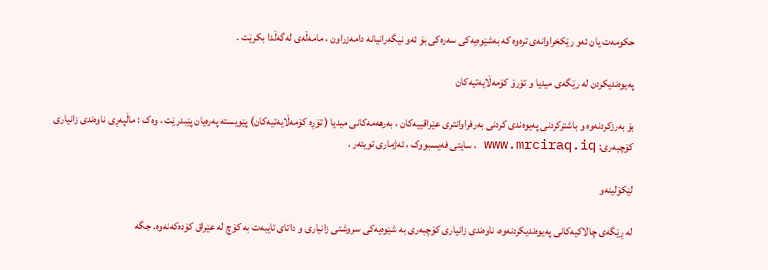حکومەت یان ئەو رێکخراوانەی ترەوە کە بەشێوەیەکی سەرەکی بۆ ئەو نیگەرانیانە دامەزراون ، مامەڵەی لەگەڵدا بکرێت .

پەیوەندیکردن لە رێگەی میدیا و تۆرۆ کۆمەڵایەتیەکان

بۆ بەرزکردنەوە و باشترکردنی پەیوەندی کردنی بەرفراوانتری عێراقییەکان ، بەرهەمەکانی میدیا ( تۆڕە کۆمەڵایەتیەکان) پێویستە پەرەیان پێبدرێت ، وەک : ماڵپەڕی ناوەندی زانیاری کۆچبەری: www.mrciraq.iq ، سایتی فەیسبووک ، ئەژماری تویتەر .

لێکۆلینەو

لە ڕێگەی چالاکیەکانی پەیوەندیکردنەوە، ناوەندی زانیاری کۆچبەری بە شێوەیەکی سروشتی زانیاری و داتای تایبەت بە کۆچ لە عێراق کۆدەکەنەوە. جگە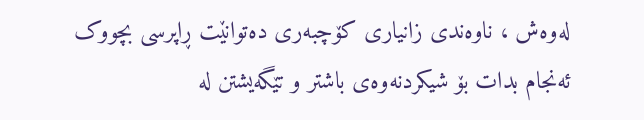لەوەش ، ناوەندی زانیاری کۆچبەری دەتوانێت ڕاپرسی بچووک ئەنجام بدات بۆ شیکردنەوەی باشتر و تێگەیشتن لە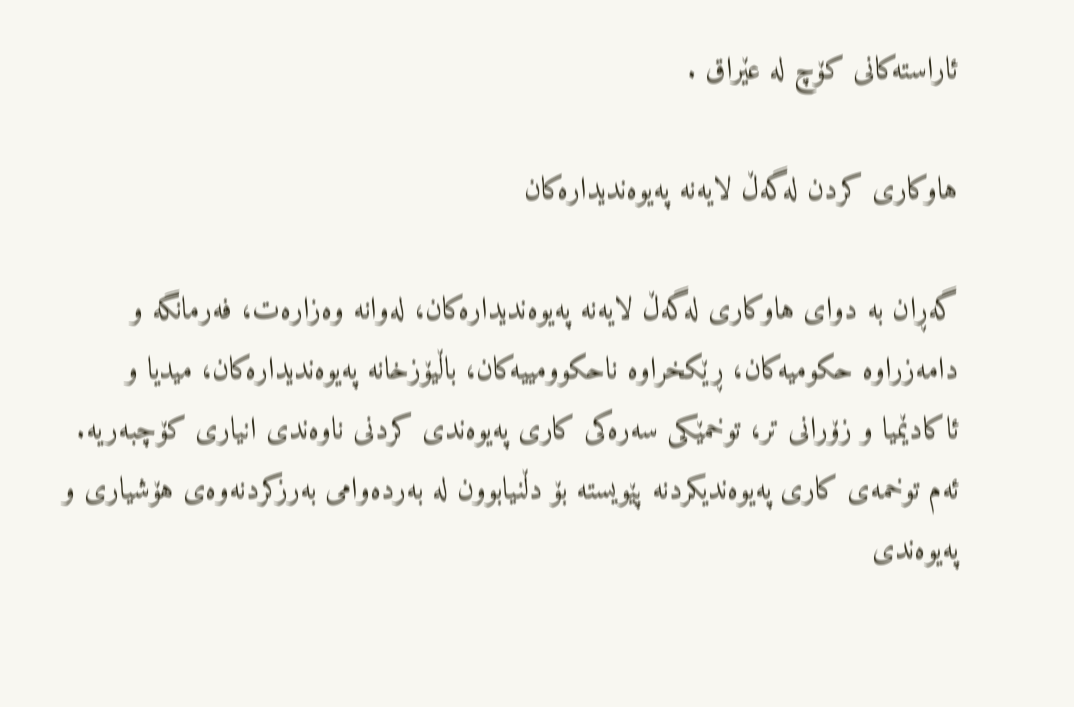ئاراستەکانی کۆچ لە عێراق .

هاوکاری کردن لەگەڵ لایەنە پەیوەندیدارەکان

گەڕان بە دوای هاوکاری لەگەڵ لایەنە پەیوەندیدارەکان، لەوانە وەزارەت، فەرمانگە و دامەزراوە حکومیەکان، ڕێکخراوە ناحکوومییەکان، باڵیۆزخانە پەیوەندیدارەکان، میدیا و ئاکادێمیا و زۆرانی تر، توخمێکی سەرەکی کاری پەیوەندی کردنی ناوەندی انیاری کۆچبەریە. ئەم توخمەی کاری پەیوەندیکردنە پێویستە بۆ دڵنیابوون لە بەردەوامی بەرزکردنەوەی هۆشیاری و پەیوەندی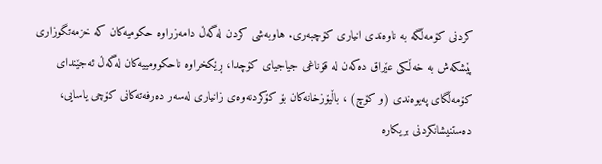کردنی کۆمەڵگە بە ناوەندی انیاری کۆچبەری. هاوبەشی کردن لەگەڵ دامەزراوە حکومیەکان کە خزمەتگوزاری پێشکەش بە خەڵکی عێراق دەکەن لە قۆناغی جیاجیای کۆچدا، ڕێکخراوە ناحکوومییەکان لەگەڵ ئەجێندای کۆمەڵگای پەیوەندی (و کۆچ) ، باڵیۆزخانەکان بۆ کۆکردنەوەی زانیاری لەسەر دەرفەتەکانی کۆچی یاسایی، دەستنیشانکردنی بریکارە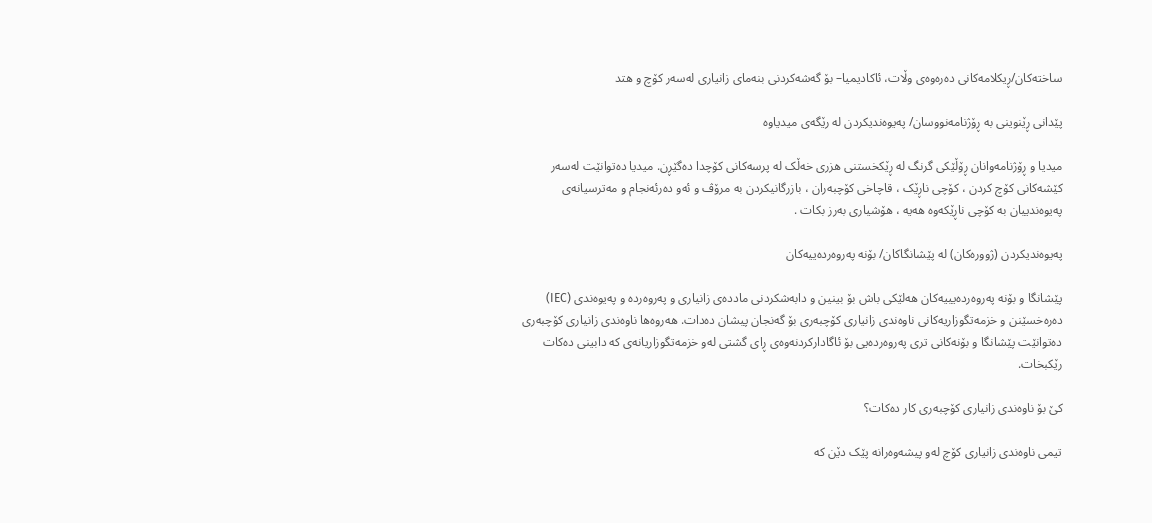ساختەکان/ڕیکلامەکانی دەرەوەی وڵات، ئاکادیمیا– بۆ گەشەکردنی بنەمای زانیاری لەسەر کۆچ و هتد

پێدانی ڕێنوینی بە ڕۆژنامەنووسان/ پەیوەندیکردن لە رێگەی میدیاوە

میدیا و ڕۆژنامەوانان ڕۆڵێکی گرنگ لە ڕێکخستنی هزری خەڵک لە پرسەکانی کۆچدا دەگێڕن. میدیا دەتوانێت لەسەر کێشەکانی کۆچ کردن ، کۆچی ناڕێک ، قاچاخی کۆچبەران ، بازرگانیکردن بە مرۆڤ و ئەو دەرئەنجام و مەترسیانەی پەیوەندییان بە کۆچی ناڕێکەوە هەیە ، هۆشیاری بەرز بکات .

پەیوەندیکردن (ژوورەکان) لە پێشانگاکان/ بۆنە پەروەردەییەکان

پێشانگا و بۆنە پەروەردەیییەکان هەلێکی باش بۆ بینین و دابەشکردنی ماددەی زانیاری و پەروەردە و پەیوەندی (IEC) دەرەخسێنن و خزمەتگوزاریەکانی ناوەندی زانیاری کۆچبەری بۆ گەنجان پیشان دەدات. هەروەها ناوەندی زانیاری کۆچبەری دەتوانێت پێشانگا و بۆنەکانی تری پەروەردەیی بۆ ئاگادارکردنەوەی ڕای گشتی لەو خزمەتگوزاریانەی کە دابینی دەکات رێکبخات.

کێ بۆ ناوەندی زانیاری کۆچبەری کار دەکات؟

تیمی ناوەندی زانیاری کۆچ لەو پیشەوەرانە پێک دێن کە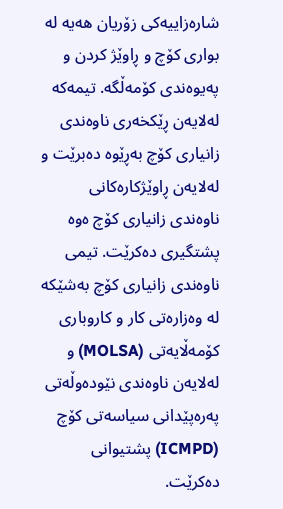شارەزاییەکی زۆریان هەیە لە بواری کۆچ و ڕاوێژ کردن و پەیوەندی کۆمەڵگە. تیمەکە لەلایەن ڕێکخەری ناوەندی زانیاری کۆچ بەڕێوە دەبرێت و لەلایەن ڕاوێژکارەکانی ناوەندی زانیاری کۆچ ەوە پشتگیری دەکرێت. تیمی ناوەندی زانیاری کۆچ بەشێکە لە وەزارەتی کار و کاروباری کۆمەڵایەتی (MOLSA) و لەلایەن ناوەندی نێودەوڵەتی پەرەپێدانی سیاسەتی کۆچ (ICMPD) پشتیوانی دەکرێت.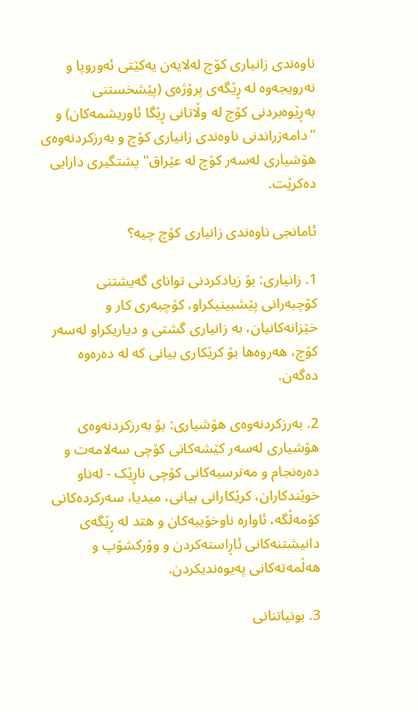ناوەندی زانیاری کۆچ لەلایەن یەکێتی ئەوروپا و نەرویجەوە لە ڕێگەی پرۆژەی (پێشخستنی بەڕێوەبردنی کۆچ لە وڵاتانی ڕێگا ئاوریشمەکان) و "دامەزراندنی ناوەندی زانیاری کۆچ و بەرزکردنەوەی هۆشیاری لەسەر کۆچ لە عێراق" پشتگیری دارایی دەکرێت.

ئامانجی ناوەندی زانیاری کۆچ چیە؟

1. زانیاری: بۆ زیادکردنی توانای گەیشتنی کۆچبەرانی پێشبینیکراو، کۆچبەری کار و خێزانەکانیان، بە زانیاری گشتی و دیاریکراو لەسەر کۆچ، هەروەها بۆ کرێکاری بیانی کە لە دەرەوە دەگەن.

2. بەرزکردنەوەی هۆشیاری: بۆ بەرزکردنەوەی هۆشیاری لەسەر کێشەکانی کۆچی سەلامەت و دەرەنجام و مەترسیەکانی کۆچی ناڕێک - لەناو خوێندکاران، کرێکارانی بیانی، میدیا، سەرکردەکانی کۆمەڵگە، ئاوارە ناوخۆییەکان و هتد لە ڕێگەی دانیشتنەکانی ئاڕاستەکردن و وۆرکشۆپ و هەڵمەتەکانی پەیوەندیکردن.

3. بونیاتنانی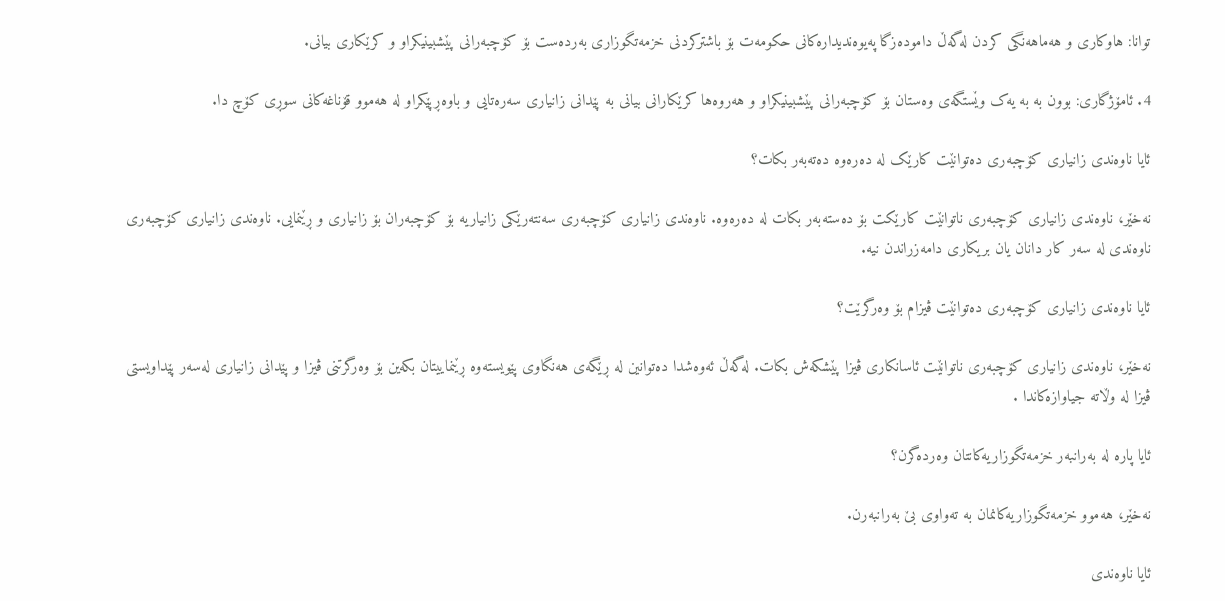توانا: هاوکاری و هەماهەنگی کردن لەگەڵ دامودەزگا پەیوەندیدارەکانی حکومەت بۆ باشترکردنی خزمەتگوزاری بەردەست بۆ کۆچبەرانی پێشبینیکراو و کرێکاری بیانی.

4. ئامۆژگاری: بوون بە بە یەک وێستگەی وەستان بۆ کۆچبەرانی پێشبینیکراو و هەروەها کرێکارانی بیانی بە پێدانی زانیاری سەرەتایی و باوەڕپێکراو لە هەموو قۆناغەکانی سوڕی کۆچ دا.

ئایا ناوەندی زانیاری کۆچبەری دەتوانێت کارێک لە دەرەوە دەتەبەر بکات؟

نەخێر، ناوەندی زانیاری کۆچبەری ناتوانێت کارێکت بۆ دەستەبەر بکات لە دەرەوە. ناوەندی زانیاری کۆچبەری سەنتەرێکی زانیاریە بۆ کۆچبەران بۆ زانیاری و ڕێنمایی. ناوەندی زانیاری کۆچبەری ناوەندی لە سەر کار دانان یان بریکاری دامەزراندن نیە.

ئایا ناوەندی زانیاری کۆچبەری دەتوانێت ڤیزام بۆ وەرگرێت؟

نەخێر، ناوەندی زانیاری کۆچبەری ناتوانێت ئاسانکاری ڤیزا پێشکەش بکات. لەگەڵ ئەوەشدا دەتوانین لە ڕێگەی هەنگاوی پێویستەوە ڕێنماییتان بکەین بۆ وەرگرتنی ڤیزا و پێدانی زانیاری لەسەر پێداویستی ڤیزا لە وڵاتە جیاوازەکاندا .

ئایا پارە لە بەرانبەر خزمەتگوزاریەکانتان وەردەگرن؟

نەخێر، هەموو خزمەتگوزاریەکانمان بە تەواوی بێ بەرانبەرن.

ئایا ناوەندی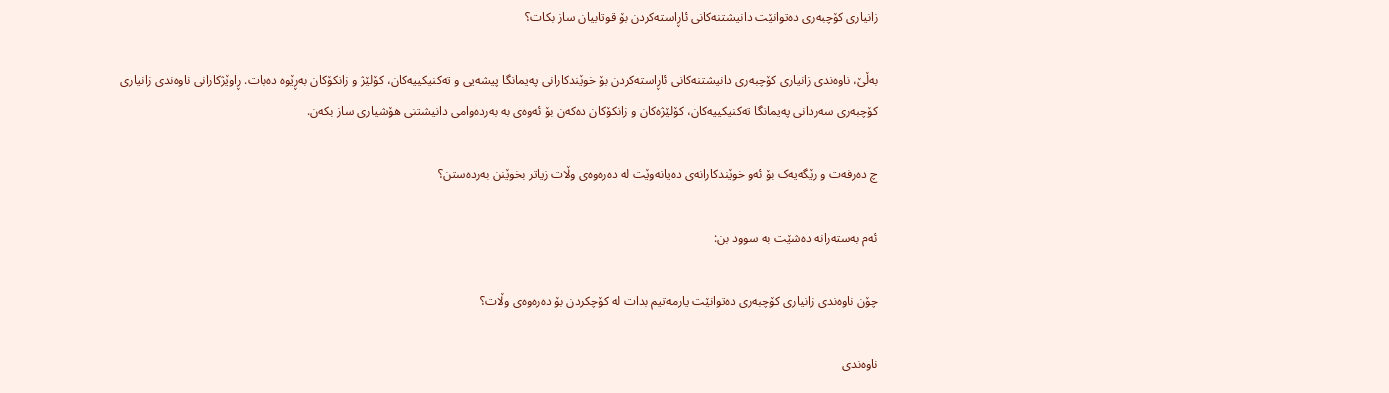زانیاری کۆچبەری دەتوانێت دانیشتنەکانی ئاڕاستەکردن بۆ قوتابیان ساز بکات؟

بەڵێ، ناوەندی زانیاری کۆچبەری دانیشتنەکانی ئاڕاستەکردن بۆ خوێندکارانی پەیمانگا پیشەیی و تەکنیکییەکان، کۆلێژ و زانکۆکان بەڕێوە دەبات. ڕاوێژکارانی ناوەندی زانیاری کۆچبەری سەردانی پەیمانگا تەکنیکییەکان، کۆلێژەکان و زانکۆکان دەکەن بۆ ئەوەی بە بەردەوامی دانیشتنی هۆشیاری ساز بکەن.

چ دەرفەت و رێگەیەک بۆ ئەو خوێندکارانەی دەیانەوێت لە دەرەوەی وڵات زیاتر بخوێنن بەردەستن؟

ئەم بەستەرانە دەشێت بە سوود بن:

چۆن ناوەندی زانیاری کۆچبەری دەتوانێت یارمەتیم بدات لە کۆچکردن بۆ دەرەوەی وڵات؟

ناوەندی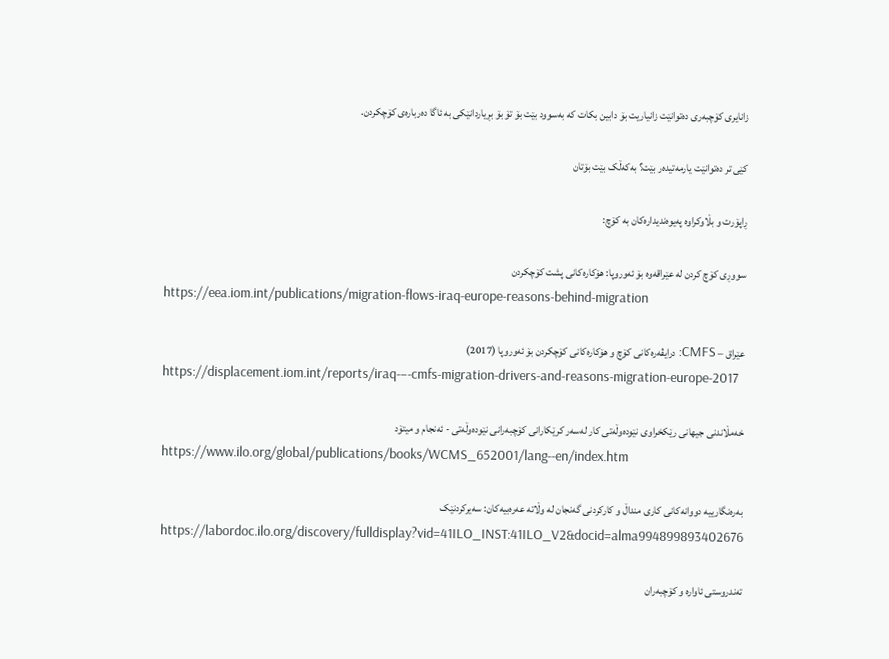زانایری کۆچبەری دەتوانێت زانیاریت بۆ دابین بکات کە بەسوود بێت بۆ تۆ بۆ بڕیاردانێکی بە ئاگا دەربارەی کۆچکردن.

کێی تر دەتوانێت یارمەتیدەر بێت؟ بەکەڵک بێت بۆتان

ڕاپۆرت و بڵاوکراوە پەیوەندیدارەکان بە کۆچ:

سووڕی کۆچ کردن لە عێراقەوە بۆ ئەوروپا: هۆکارەکانی پشت کۆچکردن
https://eea.iom.int/publications/migration-flows-iraq-europe-reasons-behind-migration

عێراق – CMFS: درایڤەرەکانی کۆچ و هۆکارەکانی کۆچکردن بۆ ئەوروپا (2017)
https://displacement.iom.int/reports/iraq-–-cmfs-migration-drivers-and-reasons-migration-europe-2017

خەمڵاندنی جیهانی رێکخراوی نێودەوڵەتی کار لەسەر کرێکارانی کۆچبەرانی نێودەوڵەتی - ئەنجام و میتۆد
https://www.ilo.org/global/publications/books/WCMS_652001/lang--en/index.htm

بەرەنگارییە دووانەکانی کاری منداڵ و کارکردنی گەنجان لە وڵاتە عەرەبیەکان: سەیرکردنێک
https://labordoc.ilo.org/discovery/fulldisplay?vid=41ILO_INST:41ILO_V2&docid=alma994899893402676

تەندروستی ئاوارە و کۆچبەران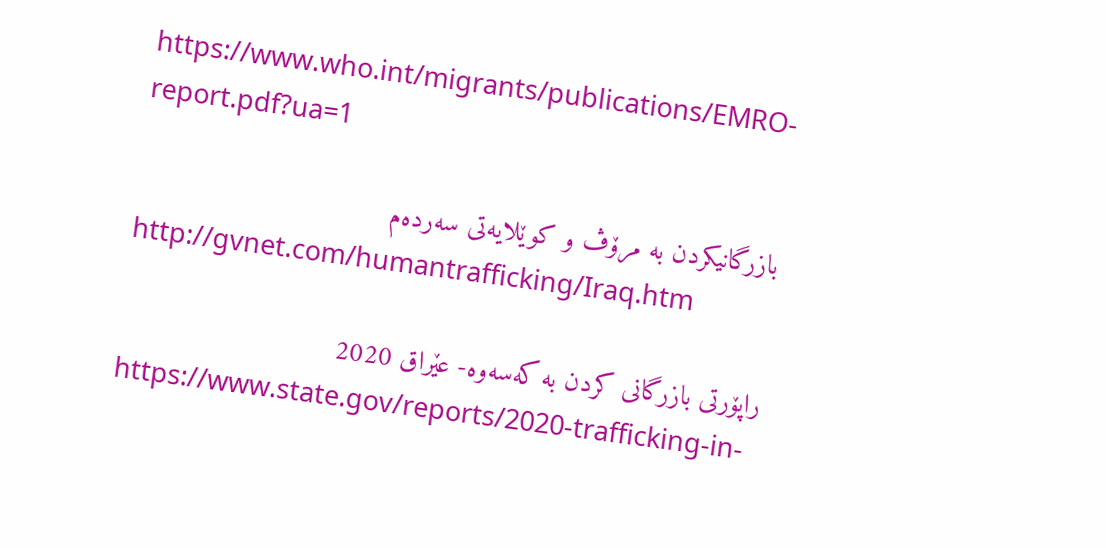https://www.who.int/migrants/publications/EMRO-report.pdf?ua=1

بازرگانیکردن بە مرۆڤ و کوێلایەتی سەردەم
http://gvnet.com/humantrafficking/Iraq.htm

راپۆرتی بازرگانی کردن بە کەسەوە- عێراق 2020
https://www.state.gov/reports/2020-trafficking-in-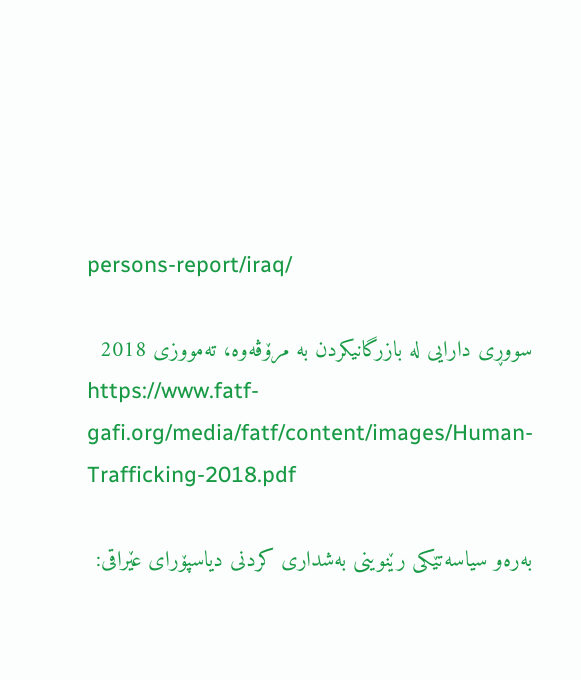persons-report/iraq/

سووڕی دارایی لە بازرگانیکردن بە مرۆڤەوە، تەمووزی 2018
https://www.fatf-gafi.org/media/fatf/content/images/Human-Trafficking-2018.pdf

بەرەو سیاسەتێکی رێنوینی بەشداری کردنی دیاسپۆرای عێراقی: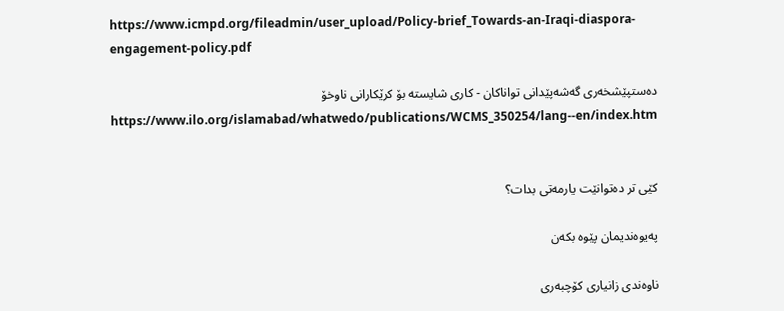https://www.icmpd.org/fileadmin/user_upload/Policy-brief_Towards-an-Iraqi-diaspora-engagement-policy.pdf

دەستپێشخەری گەشەپێدانی تواناکان - کاری شایستە بۆ کرێکارانی ناوخۆ
https://www.ilo.org/islamabad/whatwedo/publications/WCMS_350254/lang--en/index.htm


کێی تر دەتوانێت یارمەتی بدات؟

پەیوەندیمان پێوە بکەن

ناوەندی زانیاری کۆچبەری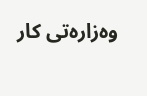وەزارەتی کار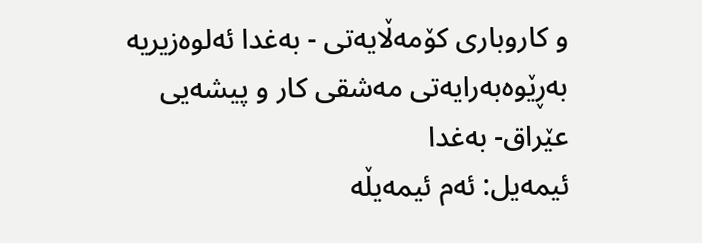و کاروباری کۆمەڵایەتی - بەغدا ئەلوەزیریە
بەڕێوەبەرایەتی مەشقی کار و پیشەیی
عێراق- بەغدا
ئیمەیل: ئەم ئیمەیڵە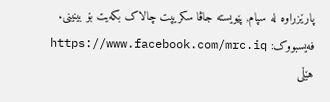پارێزراوە لە سپام, پێویستە جاڤا سکریپت چالاک بکەیت بۆ بینینی.
فەیسبووک: https://www.facebook.com/mrc.iq
هێڵی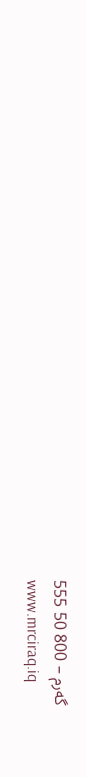گەرم – 800 50 555
www.mrciraq.iq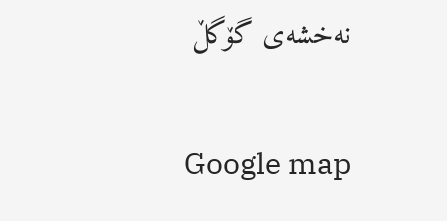نەخشەی گۆگڵ

Google map